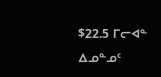$22.5 ᒥᓕᐊᓐ ᐃᓄᓐᓄᑦ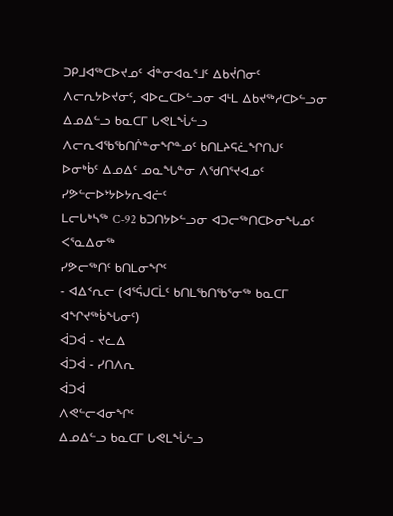ᑐᑭᒧᐊᖅᑕᐅᔪᓄᑦ ᐋᓐᓂᐊᓇᕐᒧᑦ ᐃᑲᔫᑎᓂᑦ ᐱᓕᕆᔭᐅᔪᓂᑦ, ᐊᐅᓚᑕᐅᓪᓗᓂ ᐊᒻᒪ ᐃᑲᔪᖅᓱᑕᐅᓪᓗᓂ ᐃᓄᐃᓪᓗ ᑲᓇᑕᒥ ᒐᕙᒪᖔᓪᓗ ᐱᓕᕆᐊᖃᖃᑎᒌᓐᓂᖏᓐᓄᑦ ᑲᑎᒪᔨᕋᓛᖏᑎᒍᑦ
ᐅᓂᒃᑳᑦ ᐃᓄᐃᑦ ᓄᓇᖓᓐᓂ ᐱᖁᑎᕐᔪᐊᓄᑦ ᓯᕗᓪᓕᐅᔾᔭᐅᔭᕆᐊᓖᑦ
ᒪᓕᒐᒃᓴᖅ C-92 ᑲᑐᑎᔭᐅᓪᓗᓂ ᐊᑐᓕᖅᑎᑕᐅᓂᖓᓄᑦ ᐸᕐᓇᐃᓂᖅ
ᓯᕗᓕᖅᑎᑦ ᑲᑎᒪᓂᖏᑦ
- ᐊᐃᑉᕆᓕ (ᐊᕐᕌᒍᑕᒫᑦ ᑲᑎᒪᖃᑎᖃᕐᓂᖅ ᑲᓇᑕᒥ ᐊᖏᔪᖅᑳᖓᓂᑦ)
ᐋᑐᐋ - ᔪᓚᐃ
ᐋᑐᐋ - ᓯᑎᐱᕆ
ᐋᑐᐋ
ᐱᕙᓪᓕᐊᓂᖏᑦ
ᐃᓄᐃᓪᓗ ᑲᓇᑕᒥ ᒐᕙᒪᖔᓪᓗ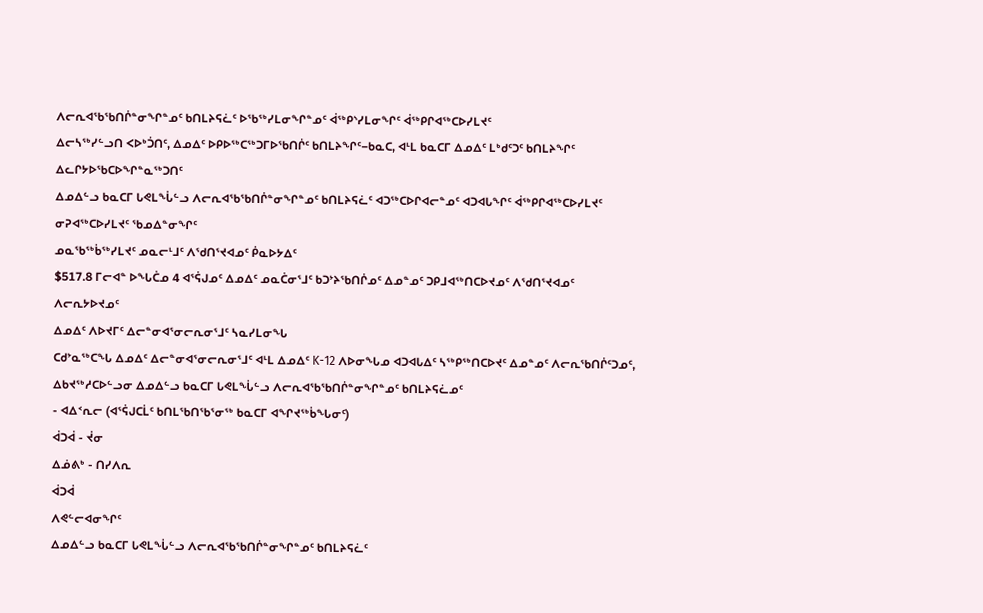ᐱᓕᕆᐊᖃᖃᑎᒌᓐᓂᖏᓐᓄᑦ ᑲᑎᒪᔨᕋᓛᑦ ᐅᖃᖅᓯᒪᓂᖏᓐᓄᑦ ᐋᖅᑭᔅᓯᒪᓂᖏᑦ ᐋᖅᑭᒋᐊᖅᑕᐅᓯᒪᔪᑦ
ᐃᓕᓴᖅᓯᓪᓗᑎ ᐸᐅᒃᑑᑎᑦ, ᐃᓄᐃᑦ ᐅᑭᐅᖅᑕᖅᑐᒥᐅᖃᑎᒌᑦ ᑲᑎᒪᔨᖏᑦ−ᑲᓇᑕ, ᐊᒻᒪ ᑲᓇᑕᒥ ᐃᓄᐃᑦ ᒪᒃᑯᑦᑐᑦ ᑲᑎᒪᔨᖏᑦ ᐃᓚᒋᔭᐅᖃᑕᐅᖏᓐᓇᖅᑐᑎᑦ
ᐃᓄᐃᓪᓗ ᑲᓇᑕᒥ ᒐᕙᒪᖔᓪᓗ ᐱᓕᕆᐊᖃᖃᑎᒌᓐᓂᖏᓐᓄᑦ ᑲᑎᒪᔨᕋᓛᑦ ᐊᑐᖅᑕᐅᒋᐊᓕᓐᓄᑦ ᐊᑐᐊᒐᖏᑦ ᐋᖅᑭᒋᐊᖅᑕᐅᓯᒪᔪᑦ
ᓂᕈᐊᖅᑕᐅᓯᒪᔪᑦ ᖃᓄᐃᓐᓂᖏᑦ
ᓄᓇᖃᖅᑳᖅᓯᒪᔪᑦ ᓄᓇᓕᒻᒧᑦ ᐱᖁᑎᕐᔪᐊᓄᑦ ᑮᓇᐅᔭᐃᑦ
$517.8 ᒥᓕᐊᓐ ᐅᖓᑖᓄ 4 ᐊᕐᕌᒍᓄᑦ ᐃᓄᐃᑦ ᓄᓇᑖᓂᕐᒧᑦ ᑲᑐᔾᔨᖃᑎᒌᓄᑦ ᐃᓄᓐᓄᑦ ᑐᑭᒧᐊᖅᑎᑕᐅᔪᓄᑦ ᐱᖁᑎᕐᔪᐊᓄᑦ ᐱᓕᕆᔭᐅᔪᓄᑦ
ᐃᓄᐃᑦ ᐱᐅᔪᒥᑦ ᐃᓕᓐᓂᐊᕐᓂᓕᕆᓂᕐᒧᑦ ᓴᓇᓯᒪᓂᖓ
ᑕᑯᔾᓇᖅᑕᖓ ᐃᓄᐃᑦ ᐃᓕᓐᓂᐊᕐᓂᓕᕆᓂᕐᒧᑦ ᐊᒻᒪ ᐃᓄᐃᑦ K-12 ᐱᐅᓂᖓᓄ ᐊᑐᐊᒐᐃᑦ ᓴᖅᑭᖅᑎᑕᐅᔪᑦ ᐃᓄᓐᓄᑦ ᐱᓕᕆᖃᑎᒌᑦᑐᓄᑦ, ᐃᑲᔪᖅᓱᑕᐅᓪᓗᓂ ᐃᓄᐃᓪᓗ ᑲᓇᑕᒥ ᒐᕙᒪᖔᓪᓗ ᐱᓕᕆᐊᖃᖃᑎᒌᓐᓂᖏᓐᓄᑦ ᑲᑎᒪᔨᕋᓛᓄᑦ
- ᐊᐃᑉᕆᓕ (ᐊᕐᕌᒍᑕᒫᑦ ᑲᑎᒪᖃᑎᖃᕐᓂᖅ ᑲᓇᑕᒥ ᐊᖏᔪᖅᑳᖓᓂᑦ)
ᐋᑐᐋ - ᔫᓂ
ᐃᓅᕕᒃ - ᑎᓯᐱᕆ
ᐋᑐᐋ
ᐱᕙᓪᓕᐊᓂᖏᑦ
ᐃᓄᐃᓪᓗ ᑲᓇᑕᒥ ᒐᕙᒪᖔᓪᓗ ᐱᓕᕆᐊᖃᖃᑎᒌᓐᓂᖏᓐᓄᑦ ᑲᑎᒪᔨᕋᓛᑦ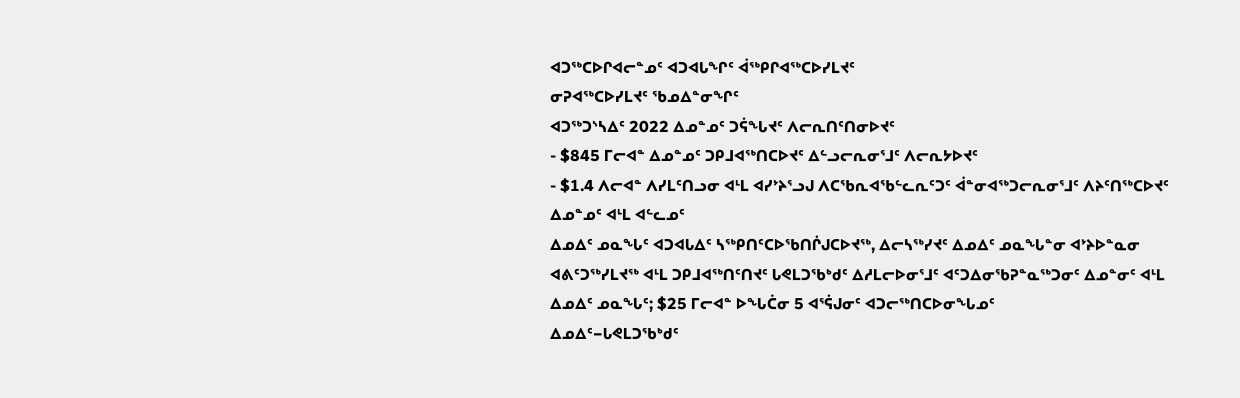ᐊᑐᖅᑕᐅᒋᐊᓕᓐᓄᑦ ᐊᑐᐊᒐᖏᑦ ᐋᖅᑭᒋᐊᖅᑕᐅᓯᒪᔪᑦ
ᓂᕈᐊᖅᑕᐅᓯᒪᔪᑦ ᖃᓄᐃᓐᓂᖏᑦ
ᐊᑐᖅᑐᔅᓴᐃᑦ 2022 ᐃᓄᓐᓄᑦ ᑐᕌᖓᔪᑦ ᐱᓕᕆᑎᑦᑎᓂᐅᔪᑦ
- $845 ᒥᓕᐊᓐ ᐃᓄᓐᓄᑦ ᑐᑭᒧᐊᖅᑎᑕᐅᔪᑦ ᐃᓪᓗᓕᕆᓂᕐᒧᑦ ᐱᓕᕆᔭᐅᔪᑦ
- $1.4 ᐱᓕᐊᓐ ᐱᓯᒪᑦᑎᓗᓂ ᐊᒻᒪ ᐊᓯᔾᔨᕐᓗᒍ ᐱᑕᖃᕆᐊᖃᓪᓚᕆᑦᑐᑦ ᐋᓐᓂᐊᖅᑐᓕᕆᓂᕐᒧᑦ ᐱᔨᑦᑎᖅᑕᐅᔪᑦ ᐃᓄᓐᓄᑦ ᐊᒻᒪ ᐊᓪᓚᓄᑦ
ᐃᓄᐃᑦ ᓄᓇᖓᑦ ᐊᑐᐊᒐᐃᑦ ᓴᖅᑭᑎᑦᑕᐅᖃᑎᒌᒍᑕᐅᔪᖅ, ᐃᓕᓴᖅᓯᔪᑦ ᐃᓄᐃᑦ ᓄᓇᖓᓐᓂ ᐊᔾᔨᐅᓐᓇᓂ ᐊᕕᑦᑐᖅᓯᒪᔪᖅ ᐊᒻᒪ ᑐᑭᒧᐊᖅᑎᑦᑎᔪᑦ ᒐᕙᒪᑐᖃᒃᑯᑦ ᐃᓱᒪᓕᐅᓂᕐᒧᑦ ᐊᑦᑐᐃᓂᖃᕈᓐᓇᖅᑐᓂᑦ ᐃᓄᓐᓂᑦ ᐊᒻᒪ ᐃᓄᐃᑦ ᓄᓇᖓᑦ; $25 ᒥᓕᐊᓐ ᐅᖓᑖᓂ 5 ᐊᕐᕌᒍᓂᑦ ᐊᑐᓕᖅᑎᑕᐅᓂᖓᓄᑦ
ᐃᓄᐃᑦ−ᒐᕙᒪᑐᖃᒃᑯᑦ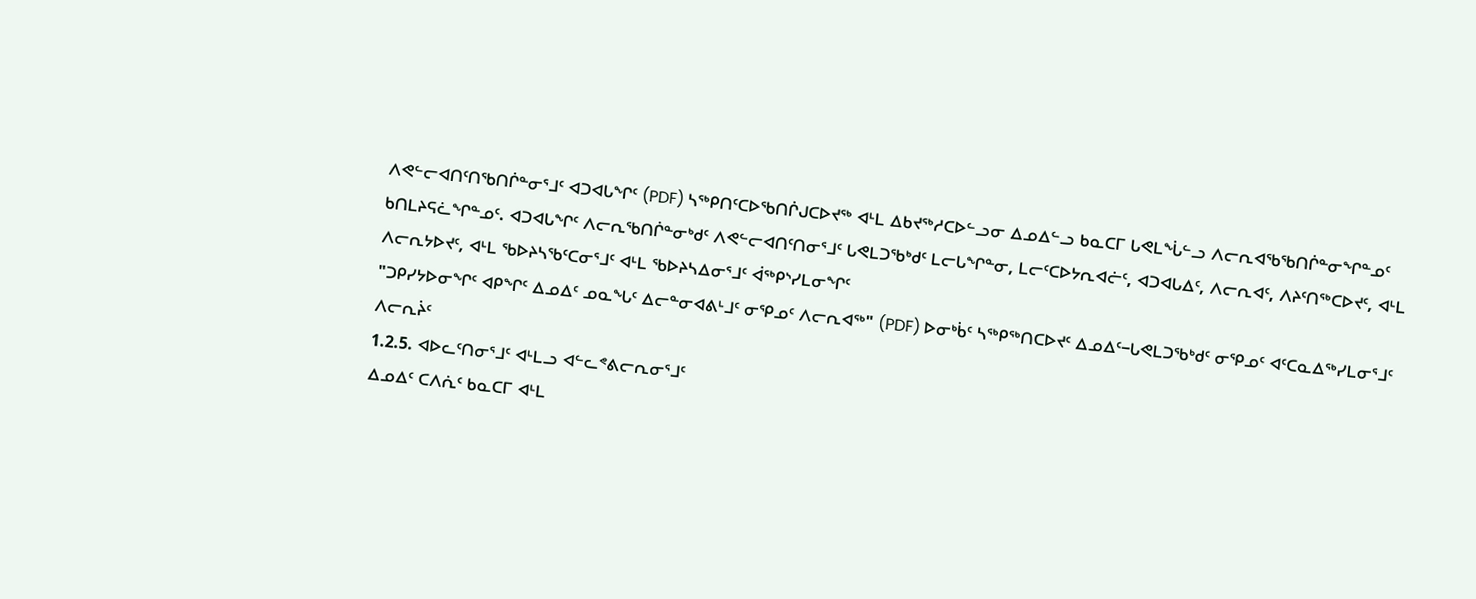ᐱᕙᓪᓕᐊᑎᑦᑎᖃᑎᒌᓐᓂᕐᒧᑦ ᐊᑐᐊᒐᖏᑦ (PDF) ᓴᖅᑭᑎᑦᑕᐅᖃᑎᒌᒍᑕᐅᔪᖅ ᐊᒻᒪ ᐃᑲᔪᖅᓱᑕᐅᓪᓗᓂ ᐃᓄᐃᓪᓗ ᑲᓇᑕᒥ ᒐᕙᒪᖔᓪᓗ ᐱᓕᕆᐊᖃᖃᑎᒌᓐᓂᖏᓐᓄᑦ ᑲᑎᒪᔨᕋᓛᖏᓐᓄᑦ. ᐊᑐᐊᒐᖏᑦ ᐱᓕᕆᖃᑎᒌᓐᓂᒃᑯᑦ ᐱᕙᓪᓕᐊᑎᑦᑎᓂᕐᒧᑦ ᒐᕙᒪᑐᖃᒃᑯᑦ ᒪᓕᒐᖏᓐᓂ, ᒪᓕᑦᑕᐅᔭᕆᐊᓖᑦ, ᐊᑐᐊᒐᐃᑦ, ᐱᓕᕆᐊᑦ, ᐱᔨᑦᑎᖅᑕᐅᔪᑦ, ᐊᒻᒪ ᐱᓕᕆᔭᐅᔪᑦ, ᐊᒻᒪ ᖃᐅᔨᓴᖃᑦᑕᓂᕐᒧᑦ ᐊᒻᒪ ᖃᐅᔨᓴᐃᓂᕐᒧᑦ ᐋᖅᑭᔅᓯᒪᓂᖏᑦ
"ᑐᑭᓯᔭᐅᓂᖏᑦ ᐊᑭᖏᑦ ᐃᓄᐃᑦ ᓄᓇᖓᑦ ᐃᓕᓐᓂᐊᕕᒻᒧᑦ ᓂᕿᓄᑦ ᐱᓕᕆᐊᖅ" (PDF) ᐅᓂᒃᑳᑦ ᓴᖅᑭᖅᑎᑕᐅᔪᑦ ᐃᓄᐃᑦ−ᒐᕙᒪᑐᖃᒃᑯᑦ ᓂᕿᓄᑦ ᐊᑦᑕᓇᐃᖅᓯᒪᓂᕐᒧᑦ ᐱᓕᕆᔩᑦ
1.2.5. ᐊᐅᓚᑦᑎᓂᕐᒧᑦ ᐊᒻᒪᓗ ᐊᓪᓚᕝᕕᓕᕆᓂᕐᒧᑦ
ᐃᓄᐃᑦ ᑕᐱᕇᑦ ᑲᓇᑕᒥ ᐊᒻᒪ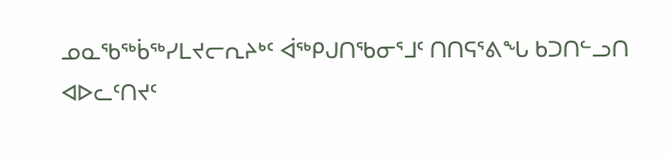ᓄᓇᖃᖅᑳᖅᓯᒪᔪᓕᕆᔨᒃᑦ ᐋᖅᑭᒍᑎᖃᓂᕐᒧᑦ ᑎᑎᕋᕐᕕᖓ ᑲᑐᑎᓪᓗᑎ ᐊᐅᓚᑦᑎᔪᑦ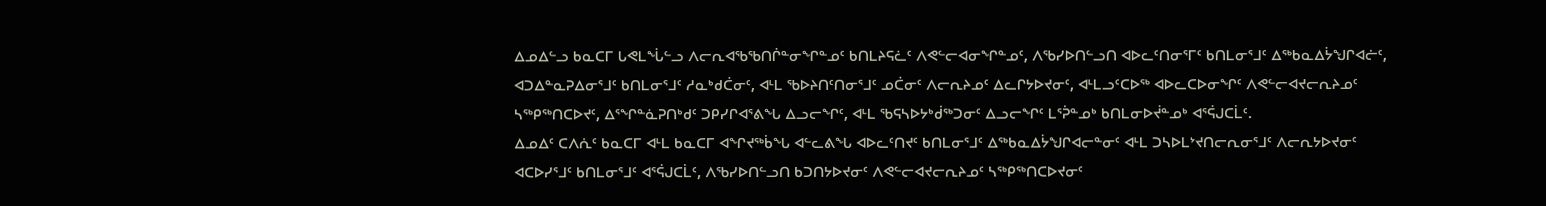ᐃᓄᐃᓪᓗ ᑲᓇᑕᒥ ᒐᕙᒪᖔᓪᓗ ᐱᓕᕆᐊᖃᖃᑎᒌᓐᓂᖏᓐᓄᑦ ᑲᑎᒪᔨᕋᓛᑦ ᐱᕙᓪᓕᐊᓂᖏᓐᓄᑦ, ᐱᖃᓯᐅᑎᓪᓗᑎ ᐊᐅᓚᑦᑎᓂᕐᒥᑦ ᑲᑎᒪᓂᕐᒧᑦ ᐃᖅᑲᓇᐃᔮᖑᒋᐊᓖᑦ, ᐊᑐᐃᓐᓇᕈᐃᓂᕐᒧᑦ ᑲᑎᒪᓂᕐᒧᑦ ᓱᓇᒃᑯᑖᓂᑦ, ᐊᒻᒪ ᖃᐅᔨᑎᑦᑎᓂᕐᒧᑦ ᓄᑖᓂᑦ ᐱᓕᕆᔨᓄᑦ ᐃᓚᒋᔭᐅᔪᓂᑦ, ᐊᒻᒪᓗᑦᑕᐅᖅ ᐊᐅᓚᑕᐅᓂᖏᑦ ᐱᕙᓪᓕᐊᔪᓕᕆᔨᓄᑦ ᓴᖅᑭᖅᑎᑕᐅᔪᑦ, ᐃᕐᖏᓐᓈᕈᑎᒃᑯᑦ ᑐᑭᓯᒋᐊᕐᕕᖓ ᐃᓗᓕᖏᑦ, ᐊᒻᒪ ᖃᕋᓴᐅᔭᒃᑰᖅᑐᓂᑦ ᐃᓗᓕᖏᑦ ᒪᕐᕉᓐᓄᒃ ᑲᑎᒪᓂᐅᔫᓐᓄᒃ ᐊᕐᕌᒍᑕᒫᑦ.
ᐃᓄᐃᑦ ᑕᐱᕇᑦ ᑲᓇᑕᒥ ᐊᒻᒪ ᑲᓇᑕᒥ ᐊᖏᔪᖅᑳᖓ ᐊᓪᓚᕕᖓ ᐊᐅᓚᑦᑎᔪᑦ ᑲᑎᒪᓂᕐᒧᑦ ᐃᖅᑲᓇᐃᔮᖑᒋᐊᓕᓐᓂᑦ ᐊᒻᒪ ᑐᓴᐅᒪᔾᔪᑎᓕᕆᓂᕐᒧᑦ ᐱᓕᕆᔭᐅᔪᓂᑦ ᐊᑕᐅᓯᕐᒧᑦ ᑲᑎᒪᓂᕐᒧᑦ ᐊᕐᕌᒍᑕᒫᑦ, ᐱᖃᓯᐅᑎᓪᓗᑎ ᑲᑐᑎᔭᐅᔪᓂᑦ ᐱᕙᓪᓕᐊᔪᓕᕆᔨᓄᑦ ᓴᖅᑭᖅᑎᑕᐅᔪᓂᑦ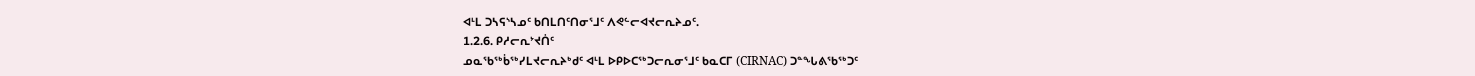ᐊᒻᒪ ᑐᓴᕋᔅᓴᓄᑦ ᑲᑎᒪᑎᑦᑎᓂᕐᒧᑦ ᐱᕙᓪᓕᐊᔪᓕᕆᔨᓄᑦ.
1.2.6. ᑭᓱᓕᕆᔾᔪᑏᑦ
ᓄᓇᖃᖅᑳᖅᓯᒪᔪᓕᕆᔨᒃᑯᑦ ᐊᒻᒪ ᐅᑭᐅᑕᖅᑐᓕᕆᓂᕐᒧᑦ ᑲᓇᑕᒥ (CIRNAC) ᑐᓐᖓᕕᖃᖅᑐᑦ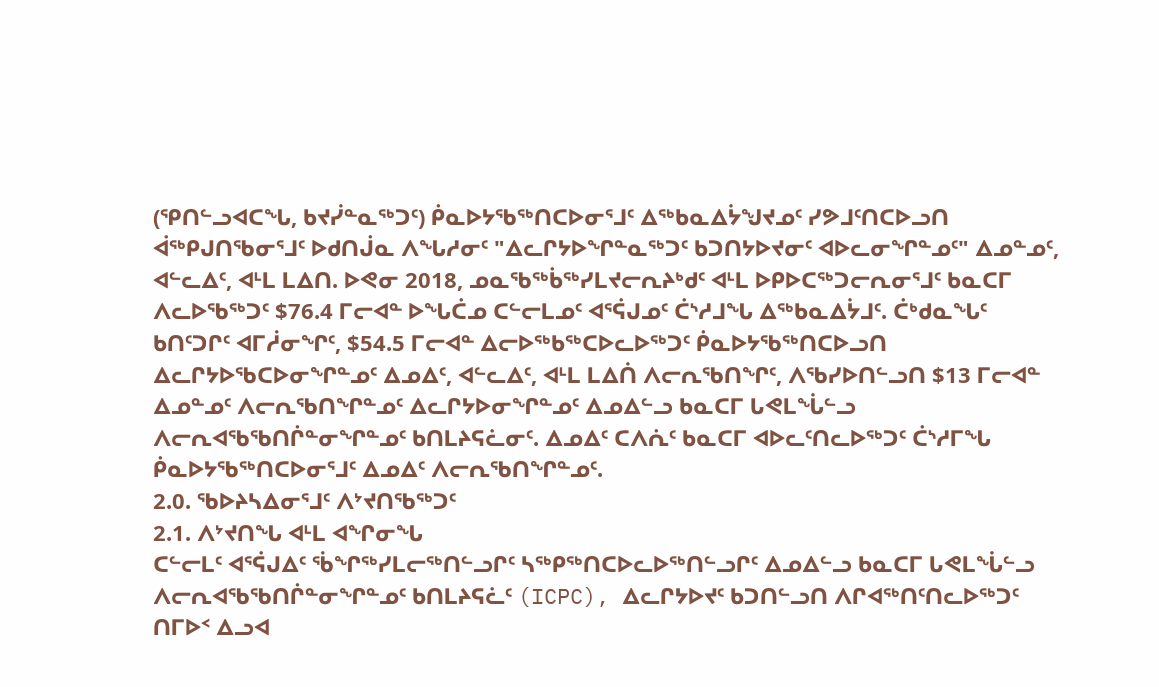(ᕿᑎᓪᓗᐊᑕᖓ, ᑲᔪᓰᓐᓇᖅᑐᑦ) ᑮᓇᐅᔭᖃᖅᑎᑕᐅᓂᕐᒧᑦ ᐃᖅᑲᓇᐃᔮᖑᔪᓄᑦ ᓯᕗᒧᑦᑎᑕᐅᓗᑎ ᐋᖅᑭᒍᑎᖃᓂᕐᒧᑦ ᐅᑯᑎᒎᓇ ᐱᖓᓱᓂᑦ "ᐃᓚᒋᔭᐅᖏᓐᓇᖅᑐᑦ ᑲᑐᑎᔭᐅᔪᓂᑦ ᐊᐅᓚᓂᖏᓐᓄᑦ" ᐃᓄᓐᓄᑦ, ᐊᓪᓚᐃᑦ, ᐊᒻᒪ ᒪᐃᑎ. ᐅᕙᓂ 2018, ᓄᓇᖃᖅᑳᖅᓯᒪᔪᓕᕆᔨᒃᑯᑦ ᐊᒻᒪ ᐅᑭᐅᑕᖅᑐᓕᕆᓂᕐᒧᑦ ᑲᓇᑕᒥ ᐱᓚᐅᖃᖅᑐᑦ $76.4 ᒥᓕᐊᓐ ᐅᖓᑖᓄ ᑕᓪᓕᒪᓄᑦ ᐊᕐᕌᒍᓄᑦ ᑖᔅᓱᒧᖓ ᐃᖅᑲᓇᐃᔮᒧᑦ. ᑖᒃᑯᓇᖓᑦ ᑲᑎᑦᑐᒋᑦ ᐊᒥᓲᓂᖏᑦ, $54.5 ᒥᓕᐊᓐ ᐃᓕᐅᖅᑲᖅᑕᐅᓚᐅᖅᑐᑦ ᑮᓇᐅᔭᖃᖅᑎᑕᐅᓗᑎ ᐃᓚᒋᔭᐅᖃᑕᐅᓂᖏᓐᓄᑦ ᐃᓄᐃᑦ, ᐊᓪᓚᐃᑦ, ᐊᒻᒪ ᒪᐃᑏ ᐱᓕᕆᖃᑎᖏᑦ, ᐱᖃᓯᐅᑎᓪᓗᑎ $13 ᒥᓕᐊᓐ ᐃᓄᓐᓄᑦ ᐱᓕᕆᖃᑎᖏᓐᓄᑦ ᐃᓚᒋᔭᐅᓂᖏᓐᓄᑦ ᐃᓄᐃᓪᓗ ᑲᓇᑕᒥ ᒐᕙᒪᖔᓪᓗ ᐱᓕᕆᐊᖃᖃᑎᒌᓐᓂᖏᓐᓄᑦ ᑲᑎᒪᔨᕋᓛᓂᑦ. ᐃᓄᐃᑦ ᑕᐱᕇᑦ ᑲᓇᑕᒥ ᐊᐅᓚᑦᑎᓚᐅᖅᑐᑦ ᑖᔅᓱᒥᖓ ᑮᓇᐅᔭᖃᖅᑎᑕᐅᓂᕐᒧᑦ ᐃᓄᐃᑦ ᐱᓕᕆᖃᑎᖏᓐᓄᑦ.
2.0. ᖃᐅᔨᓴᐃᓂᕐᒧᑦ ᐱᔾᔪᑎᖃᖅᑐᑦ
2.1. ᐱᔾᔪᑎᖓ ᐊᒻᒪ ᐊᖏᓂᖓ
ᑕᓪᓕᒪᑦ ᐊᕐᕌᒍᐃᑦ ᖄᖏᖅᓯᒪᓕᖅᑎᓪᓗᒋᑦ ᓴᖅᑭᖅᑎᑕᐅᓚᐅᖅᑎᓪᓗᒋᑦ ᐃᓄᐃᓪᓗ ᑲᓇᑕᒥ ᒐᕙᒪᖔᓪᓗ ᐱᓕᕆᐊᖃᖃᑎᒌᓐᓂᖏᓐᓄᑦ ᑲᑎᒪᔨᕋᓛᑦ (ICPC), ᐃᓚᒋᔭᐅᔪᑦ ᑲᑐᑎᓪᓗᑎ ᐱᒋᐊᖅᑎᑦᑎᓚᐅᖅᑐᑦ ᑎᒥᐅᑉ ᐃᓗᐊ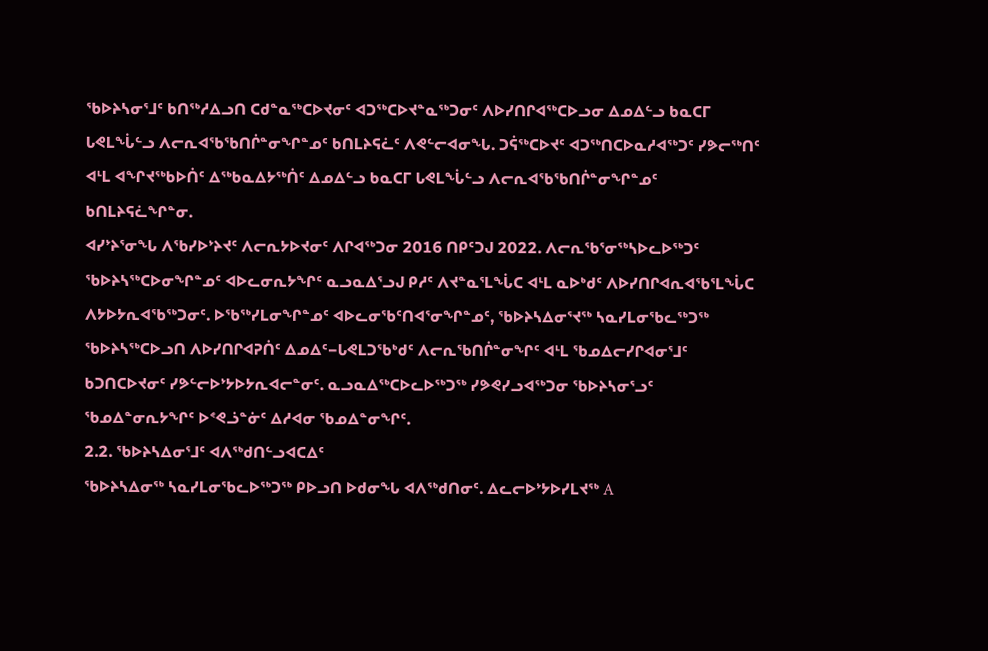ᖃᐅᔨᓴᓂᕐᒧᑦ ᑲᑎᖅᓱᐃᓗᑎ ᑕᑯᓐᓇᖅᑕᐅᔪᓂᑦ ᐊᑐᖅᑕᐅᔪᓐᓇᖅᑐᓂᑦ ᐱᐅᓯᑎᒋᐊᖅᑕᐅᓗᓂ ᐃᓄᐃᓪᓗ ᑲᓇᑕᒥ ᒐᕙᒪᖔᓪᓗ ᐱᓕᕆᐊᖃᖃᑎᒌᓐᓂᖏᓐᓄᑦ ᑲᑎᒪᔨᕋᓛᑦ ᐱᕙᓪᓕᐊᓂᖓ. ᑐᕌᖅᑕᐅᔪᑦ ᐊᑐᖅᑎᑕᐅᓇᓱᐊᖅᑐᑦ ᓯᕗᓕᖅᑎᑦ ᐊᒻᒪ ᐊᖏᔪᖅᑲᐅᑏᑦ ᐃᖅᑲᓇᐃᔭᖅᑏᑦ ᐃᓄᐃᓪᓗ ᑲᓇᑕᒥ ᒐᕙᒪᖔᓪᓗ ᐱᓕᕆᐊᖃᖃᑎᒌᓐᓂᖏᓐᓄᑦ ᑲᑎᒪᔨᕋᓛᖏᓐᓂ.
ᐊᓯᔾᔨᕐᓂᖓ ᐱᖃᓯᐅᔾᔨᔪᑦ ᐱᓕᕆᔭᐅᔪᓂᑦ ᐱᒋᐊᖅᑐᓂ 2016 ᑎᑭᑦᑐᒍ 2022. ᐱᓕᕆᖃᕐᓂᖅᓴᐅᓚᐅᖅᑐᑦ ᖃᐅᔨᓴᖅᑕᐅᓂᖏᓐᓄᑦ ᐊᐅᓚᓂᕆᔭᖏᑦ ᓇᓗᓇᐃᕐᓗᒍ ᑭᓱᑦ ᐱᔪᓐᓇᕐᒪᖔᑕ ᐊᒻᒪ ᓇᐅᒃᑯᑦ ᐱᐅᓯᑎᒋᐊᕆᐊᖃᕐᒪᖔᑕ ᐱᔭᐅᔭᕆᐊᖃᖅᑐᓂᑦ. ᐅᖃᖅᓯᒪᓂᖏᓐᓄᑦ ᐊᐅᓚᓂᖃᑦᑎᐊᕐᓂᖏᓐᓄᑦ, ᖃᐅᔨᓴᐃᓂᕐᔪᖅ ᓴᓇᓯᒪᓂᖃᓚᖅᑐᖅ ᖃᐅᔨᓴᖅᑕᐅᓗᑎ ᐱᐅᓯᑎᒋᐊᕈᑏᑦ ᐃᓄᐃᑦ−ᒐᕙᒪᑐᖃᒃᑯᑦ ᐱᓕᕆᖃᑎᒌᓐᓂᖏᑦ ᐊᒻᒪ ᖃᓄᐃᓕᓯᒋᐊᓂᕐᒧᑦ ᑲᑐᑎᑕᐅᔪᓂᑦ ᓯᕗᓪᓕᐅᔾᔭᐅᔭᕆᐊᓕᓐᓂᑦ. ᓇᓗᓇᐃᖅᑕᐅᓚᐅᖅᑐᖅ ᓯᕗᕙᓯᓗᐊᖅᑐᓂ ᖃᐅᔨᓴᓂᕐᓗᑦ ᖃᓄᐃᓐᓂᕆᔭᖏᑦ ᐅᕝᕙᓘᓐᓃᑦ ᐃᓱᐊᓂ ᖃᓄᐃᓐᓂᖏᑦ.
2.2. ᖃᐅᔨᓴᐃᓂᕐᒧᑦ ᐊᐱᖅᑯᑎᓪᓗᐊᑕᐃᑦ
ᖃᐅᔨᓴᐃᓂᖅ ᓴᓇᓯᒪᓂᖃᓚᐅᖅᑐᖅ ᑭᐅᓗᑎ ᐅᑯᓂᖓ ᐊᐱᖅᑯᑎᓂᑦ. ᐃᓚᓕᐅᔾᔭᐅᓯᒪᔪᖅ A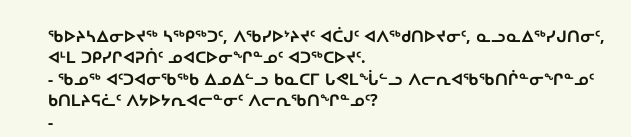ᖃᐅᔨᓴᐃᓂᐅᔪᖅ ᓴᖅᑭᖅᑐᑦ, ᐱᖃᓯᐅᔾᔨᔪᑦ ᐊᑖᒍᑦ ᐊᐱᖅᑯᑎᐅᔪᓂᑦ, ᓇᓗᓇᐃᖅᓯᒍᑎᓂᑦ, ᐊᒻᒪ ᑐᑭᓯᒋᐊᕈᑏᑦ ᓄᐊᑕᐅᓂᖏᓐᓄᑦ ᐊᑐᖅᑕᐅᔪᑦ.
- ᖃᓄᖅ ᐊᑦᑐᐊᓂᖃᖅᑲ ᐃᓄᐃᓪᓗ ᑲᓇᑕᒥ ᒐᕙᒪᖔᓪᓗ ᐱᓕᕆᐊᖃᖃᑎᒌᓐᓂᖏᓐᓄᑦ ᑲᑎᒪᔨᕋᓛᑦ ᐱᔭᐅᔭᕆᐊᓕᓐᓂᑦ ᐱᓕᕆᖃᑎᖏᓐᓄᑦ?
-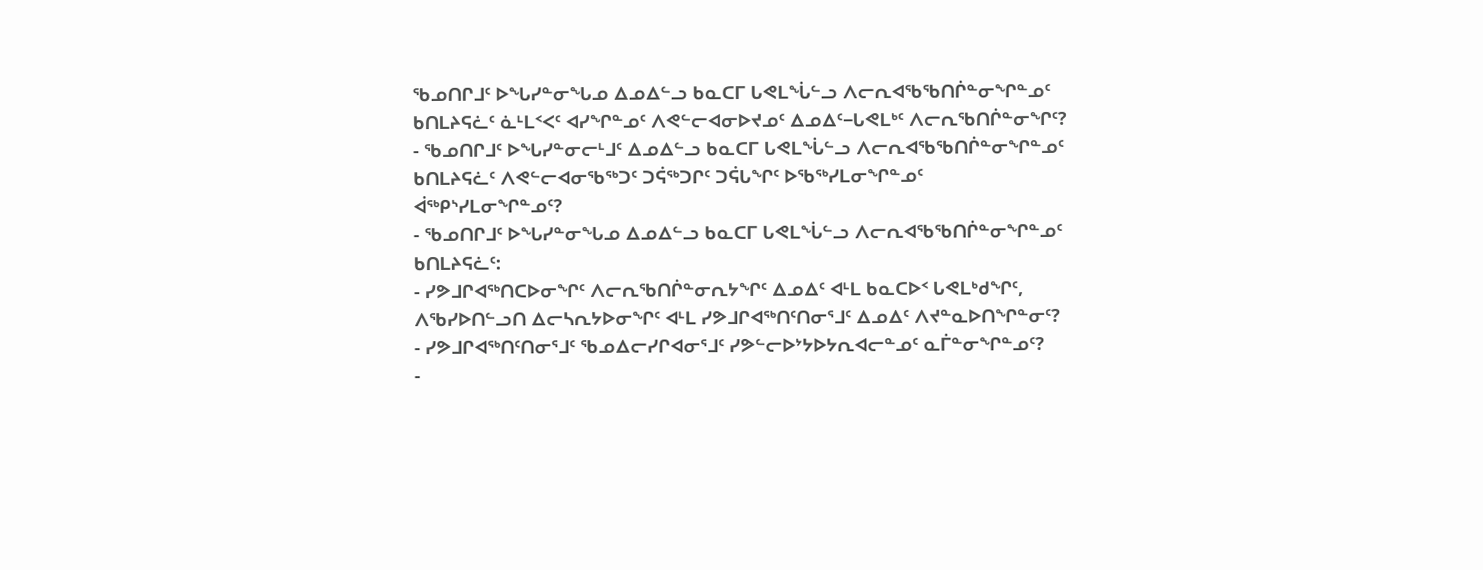ᖃᓄᑎᒋᒧᑦ ᐅᖓᓯᓐᓂᖓᓄ ᐃᓄᐃᓪᓗ ᑲᓇᑕᒥ ᒐᕙᒪᖔᓪᓗ ᐱᓕᕆᐊᖃᖃᑎᒌᓐᓂᖏᓐᓄᑦ ᑲᑎᒪᔨᕋᓛᑦ ᓈᒻᒪᑉᐸᑦ ᐊᓯᖏᓐᓄᑦ ᐱᕙᓪᓕᐊᓂᐅᔪᓄᑦ ᐃᓄᐃᑦ−ᒐᕙᒪᒃᑦ ᐱᓕᕆᖃᑎᒌᓐᓂᖏᑦ?
- ᖃᓄᑎᒋᒧᑦ ᐅᖓᓯᓐᓂᓕᒻᒧᑦ ᐃᓄᐃᓪᓗ ᑲᓇᑕᒥ ᒐᕙᒪᖔᓪᓗ ᐱᓕᕆᐊᖃᖃᑎᒌᓐᓂᖏᓐᓄᑦ ᑲᑎᒪᔨᕋᓛᑦ ᐱᕙᓪᓕᐊᓂᖃᖅᑐᑦ ᑐᕌᖅᑐᒋᑦ ᑐᕌᒐᖏᑦ ᐅᖃᖅᓯᒪᓂᖏᓐᓄᑦ ᐋᖅᑭᔅᓯᒪᓂᖏᓐᓄᑦ?
- ᖃᓄᑎᒋᒧᑦ ᐅᖓᓯᓐᓂᖓᓄ ᐃᓄᐃᓪᓗ ᑲᓇᑕᒥ ᒐᕙᒪᖔᓪᓗ ᐱᓕᕆᐊᖃᖃᑎᒌᓐᓂᖏᓐᓄᑦ ᑲᑎᒪᔨᕋᓛᑦ:
- ᓯᕗᒧᒋᐊᖅᑎᑕᐅᓂᖏᑦ ᐱᓕᕆᖃᑎᒌᓐᓂᕆᔭᖏᑦ ᐃᓄᐃᑦ ᐊᒻᒪ ᑲᓇᑕᐅᑉ ᒐᕙᒪᒃᑯᖏᑦ, ᐱᖃᓯᐅᑎᓪᓗᑎ ᐃᓕᓴᕆᔭᐅᓂᖏᑦ ᐊᒻᒪ ᓯᕗᒧᒋᐊᖅᑎᑦᑎᓂᕐᒧᑦ ᐃᓄᐃᑦ ᐱᔪᓐᓇᐅᑎᖏᓐᓂᑦ?
- ᓯᕗᒧᒋᐊᖅᑎᑦᑎᓂᕐᒧᑦ ᖃᓄᐃᓕᓯᒋᐊᓂᕐᒧᑦ ᓯᕗᓪᓕᐅᔾᔭᐅᔭᕆᐊᓕᓐᓄᑦ ᓇᒦᓐᓂᖏᓐᓄᑦ?
-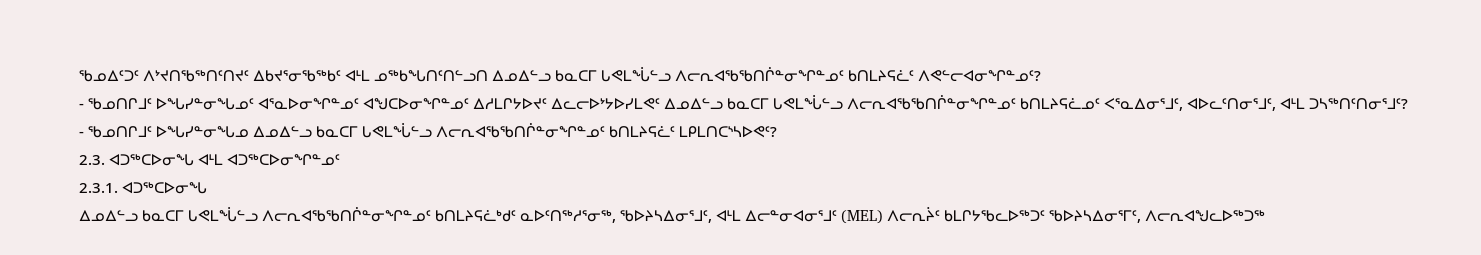ᖃᓄᐃᑦᑐᑦ ᐱᔾᔪᑎᖃᖅᑎᑦᑎᔪᑦ ᐃᑲᔪᕐᓂᖃᖅᑲᑦ ᐊᒻᒪ ᓄᖅᑲᖓᑎᑦᑎᓪᓗᑎ ᐃᓄᐃᓪᓗ ᑲᓇᑕᒥ ᒐᕙᒪᖔᓪᓗ ᐱᓕᕆᐊᖃᖃᑎᒌᓐᓂᖏᓐᓄᑦ ᑲᑎᒪᔨᕋᓛᑦ ᐱᕙᓪᓕᐊᓂᖏᓐᓄᑦ?
- ᖃᓄᑎᒋᒧᑦ ᐅᖓᓯᓐᓂᖓᓄᑦ ᐊᕐᓇᐅᓂᖏᓐᓄᑦ ᐊᖑᑕᐅᓂᖏᓐᓄᑦ ᐃᓱᒪᒋᔭᐅᔪᑦ ᐃᓚᓕᐅᔾᔭᐅᓯᒪᕙᑦ ᐃᓄᐃᓪᓗ ᑲᓇᑕᒥ ᒐᕙᒪᖔᓪᓗ ᐱᓕᕆᐊᖃᖃᑎᒌᓐᓂᖏᓐᓄᑦ ᑲᑎᒪᔨᕋᓛᓄᑦ ᐸᕐᓇᐃᓂᕐᒧᑦ, ᐊᐅᓚᑦᑎᓂᕐᒧᑦ, ᐊᒻᒪ ᑐᓴᖅᑎᑦᑎᓂᕐᒧᑦ?
- ᖃᓄᑎᒋᒧᑦ ᐅᖓᓯᓐᓂᖓᓄ ᐃᓄᐃᓪᓗ ᑲᓇᑕᒥ ᒐᕙᒪᖔᓪᓗ ᐱᓕᕆᐊᖃᖃᑎᒌᓐᓂᖏᓐᓄᑦ ᑲᑎᒪᔨᕋᓛᑦ ᒪᑭᒪᑎᑕᔅᓴᐅᕙᑦ?
2.3. ᐊᑐᖅᑕᐅᓂᖓ ᐊᒻᒪ ᐊᑐᖅᑕᐅᓂᖏᓐᓄᑦ
2.3.1. ᐊᑐᖅᑕᐅᓂᖓ
ᐃᓄᐃᓪᓗ ᑲᓇᑕᒥ ᒐᕙᒪᖔᓪᓗ ᐱᓕᕆᐊᖃᖃᑎᒌᓐᓂᖏᓐᓄᑦ ᑲᑎᒪᔨᕋᓛᒃᑯᑦ ᓇᐅᑦᑎᖅᓱᕐᓂᖅ, ᖃᐅᔨᓴᐃᓂᕐᒧᑦ, ᐊᒻᒪ ᐃᓕᓐᓂᐊᓂᕐᒧᑦ (MEL) ᐱᓕᕆᔩᑦ ᑲᒪᒋᔭᖃᓚᐅᖅᑐᑦ ᖃᐅᔨᓴᐃᓂᕐᒥᑦ, ᐱᓕᕆᐊᖑᓚᐅᖅᑐᖅ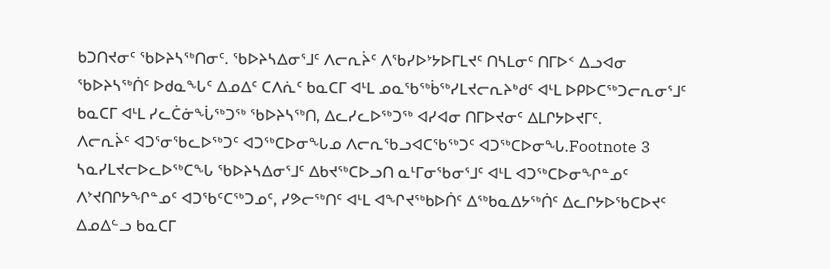ᑲᑐᑎᔪᓂᑦ ᖃᐅᔨᓴᖅᑎᓂᑦ. ᖃᐅᔨᓴᐃᓂᕐᒧᑦ ᐱᓕᕆᔩᑦ ᐱᖃᓯᐅᔾᔭᐅᒥᒪᔪᑦ ᑎᓴᒪᓂᑦ ᑎᒥᐅᑉ ᐃᓗᐊᓂ ᖃᐅᔨᓴᖅᑏᑦ ᐅᑯᓇᖓᑦ ᐃᓄᐃᑦ ᑕᐱᕇᑦ ᑲᓇᑕᒥ ᐊᒻᒪ ᓄᓇᖃᖅᑳᖅᓯᒪᔪᓕᕆᔨᒃᑯᑦ ᐊᒻᒪ ᐅᑭᐅᑕᖅᑐᓕᕆᓂᕐᒧᑦ ᑲᓇᑕᒥ ᐊᒻᒪ ᓯᓚᑖᓃᖔᖅᑐᖅ ᖃᐅᔨᓴᖅᑎ, ᐃᓚᓯᓚᐅᖅᑐᖅ ᐊᓯᐊᓂ ᑎᒥᐅᔪᓂᑦ ᐃᒪᒋᔭᐅᔪᒥᑦ.
ᐱᓕᕆᔩᑦ ᐊᑐᕐᓂᖃᓚᐅᖅᑐᑦ ᐊᑐᖅᑕᐅᓂᖓᓄ ᐱᓕᕆᖃᓗᐊᑕᖃᖅᑐᑦ ᐊᑐᖅᑕᐅᓂᖓ.Footnote 3 ᓴᓇᓯᒪᔪᓕᐅᓚᐅᖅᑕᖓ ᖃᐅᔨᓴᐃᓂᕐᒧᑦ ᐃᑲᔪᖅᑕᐅᓗᑎ ᓇᒻᒥᓂᖃᓂᕐᒧᑦ ᐊᒻᒪ ᐊᑐᖅᑕᐅᓂᖏᓐᓄᑦ ᐱᔾᔪᑎᒋᔭᖏᓐᓄᑦ ᐊᑐᖃᑦᑕᖅᑐᓄᑦ, ᓯᕗᓕᖅᑎᑦ ᐊᒻᒪ ᐊᖏᔪᖅᑲᐅᑏᑦ ᐃᖅᑲᓇᐃᔭᖅᑏᑦ ᐃᓚᒋᔭᐅᖃᑕᐅᔪᑦ ᐃᓄᐃᓪᓗ ᑲᓇᑕᒥ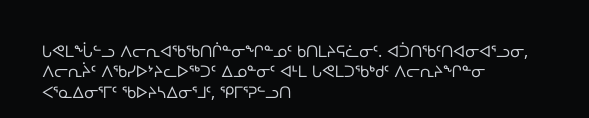ᒐᕙᒪᖔᓪᓗ ᐱᓕᕆᐊᖃᖃᑎᒌᓐᓂᖏᓐᓄᑦ ᑲᑎᒪᔨᕋᓛᓂᑦ. ᐊᑑᑎᖃᑦᑎᐊᓂᐊᕐᓗᓂ, ᐱᓕᕆᔩᑦ ᐱᖃᓯᐅᔾᔨᓚᐅᖅᑐᑦ ᐃᓄᓐᓂᑦ ᐊᒻᒪ ᒐᕙᒪᑐᖃᒃᑯᑦ ᐱᓕᕆᔨᖏᓐᓂ ᐸᕐᓇᐃᓂᕐᒥᑦ ᖃᐅᔨᓴᐃᓂᕐᒧᑦ, ᕿᒥᕐᕈᓪᓗᑎ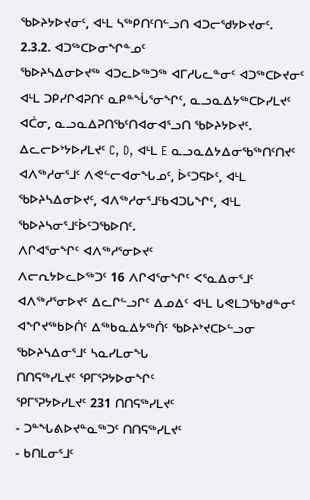ᖃᐅᔨᔭᐅᔪᓂᑦ, ᐊᒻᒪ ᓴᖅᑭᑎᑦᑎᓪᓗᑎ ᐊᑐᓕᖁᔭᐅᔪᓂᑦ.
2.3.2. ᐊᑐᖅᑕᐅᓂᖏᓐᓄᑦ
ᖃᐅᔨᓴᐃᓂᐅᔪᖅ ᐊᑐᓚᐅᖅᑐᖅ ᐊᒥᓱᒐᓚᓐᓂᑦ ᐊᑐᖅᑕᐅᔪᓂᑦ ᐊᒻᒪ ᑐᑭᓯᒋᐊᕈᑎᑦ ᓇᑭᓐᖔᕐᓂᖏᑦ, ᓇᓗᓇᐃᔭᖅᑕᐅᓯᒪᔪᑦ ᐊᑖᓂ, ᓇᓗᓇᐃᕈᑎᖃᑦᑎᐊᓂᐊᕐᓗᑎ ᖃᐅᔨᔭᐅᔪᑦ. ᐃᓚᓕᐅᔾᔭᐅᓯᒪᔪᑦ C, D, ᐊᒻᒪ E ᓇᓗᓇᐃᔭᐃᓂᖃᖅᑎᑦᑎᔪᑦ ᐊᐱᖅᓱᓂᕐᒧᑦ ᐱᕙᓪᓕᐊᓂᖓᓄᑦ, ᐆᑦᑐᕋᐅᑦ, ᐊᒻᒪ ᖃᐅᔨᓴᐃᓂᐅᔪᑦ, ᐊᐱᖅᓱᓂᕐᒧᑦᑲᐊᑐᒐᖏᑦ, ᐊᒻᒪ ᖃᐅᔨᓴᓂᕐᒧᑦᐆᑦᑐᖃᐅᑎᑦ.
ᐱᒋᐊᕐᓂᖏᑦ ᐊᐱᖅᓱᕐᓂᐅᔪᑦ
ᐱᓕᕆᔭᐅᓚᐅᖅᑐᑦ 16 ᐱᒋᐊᕐᓂᖏᑦ ᐸᕐᓇᐃᓂᕐᒧᑦ ᐊᐱᖅᓱᕐᓂᐅᔪᑦ ᐃᓚᒋᓪᓗᒋᑦ ᐃᓄᐃᑦ ᐊᒻᒪ ᒐᕙᒪᑐᖃᒃᑯᓐᓂᑦ ᐊᖏᔪᖅᑲᐅᑏᑦ ᐃᖅᑲᓇᐃᔭᖅᑏᑦ ᖃᐅᔨᔾᔪᑕᐅᓪᓗᓂ ᖃᐅᔨᓴᐃᓂᕐᒧᑦ ᓴᓇᓯᒪᓂᖓ
ᑎᑎᕋᖅᓯᒪᔪᑦ ᕿᒥᕐᕈᔭᐅᓂᖏᑦ
ᕿᒥᕐᕈᔭᐅᓯᒪᔪᑦ 231 ᑎᑎᕋᖅᓯᒪᔪᑦ
- ᑐᓐᖓᕕᐅᔪᓐᓇᖅᑐᑦ ᑎᑎᕋᖅᓯᒪᔪᑦ
- ᑲᑎᒪᓂᕐᒧᑦ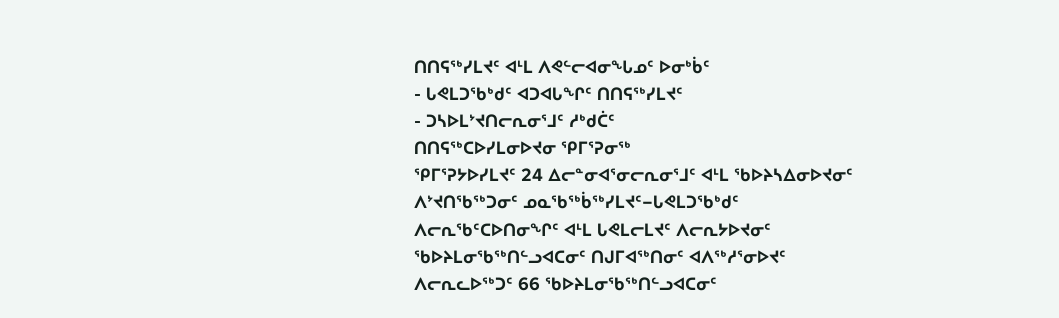ᑎᑎᕋᖅᓯᒪᔪᑦ ᐊᒻᒪ ᐱᕙᓪᓕᐊᓂᖓᓄᑦ ᐅᓂᒃᑳᑦ
- ᒐᕙᒪᑐᖃᒃᑯᑦ ᐊᑐᐊᒐᖏᑦ ᑎᑎᕋᖅᓯᒪᔪᑦ
- ᑐᓴᐅᒪᔾᔪᑎᓕᕆᓂᕐᒧᑦ ᓱᒃᑯᑖᑦ
ᑎᑎᕋᖅᑕᐅᓯᒪᓂᐅᔪᓂ ᕿᒥᕐᕈᓂᖅ
ᕿᒥᕐᕈᔭᐅᓯᒪᔪᑦ 24 ᐃᓕᓐᓂᐊᕐᓂᓕᕆᓂᕐᒧᑦ ᐊᒻᒪ ᖃᐅᔨᓴᐃᓂᐅᔪᓂᑦ ᐱᔾᔪᑎᖃᖅᑐᓂᑦ ᓄᓇᖃᖅᑳᖅᓯᒪᔪᑦ−ᒐᕙᒪᑐᖃᒃᑯᑦ ᐱᓕᕆᖃᑦᑕᐅᑎᓂᖏᑦ ᐊᒻᒪ ᒐᕙᒪᓕᒪᔪᑦ ᐱᓕᕆᔭᐅᔪᓂᑦ
ᖃᐅᔨᒪᓂᖃᖅᑎᓪᓗᐊᑕᓂᑦ ᑎᒍᒥᐊᖅᑎᓂᑦ ᐊᐱᖅᓱᕐᓂᐅᔪᑦ
ᐱᓕᕆᓚᐅᖅᑐᑦ 66 ᖃᐅᔨᒪᓂᖃᖅᑎᓪᓗᐊᑕᓂᑦ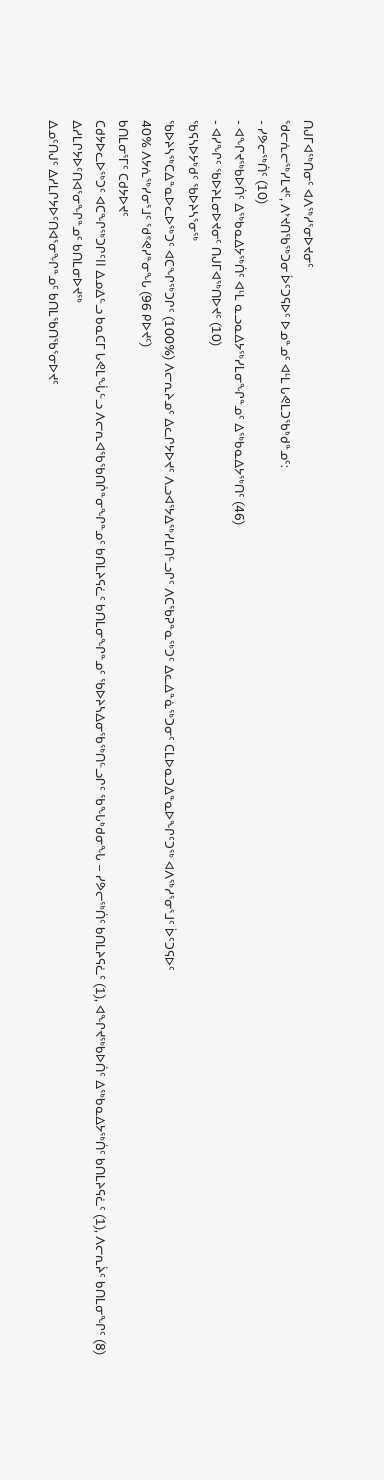ᑎᒍᒥᐊᖅᑎᓂᑦ ᐊᐱᖅᓱᕐᓂᐅᔪᓂᑦ
ᖁᓕᕇᓕᖅᓯᒪᔪᑦ, ᐱᔾᔪᑎᖃᖅᑐᓂ ᐆᑦᑐᕋᐅᑦ ᐅᓄᓐᓄᑦ ᐊᒻᒪ ᒐᕙᒪᑐᖃᒃᑯᓐᓄᑦ:
- ᓯᕗᓕᖅᑏᑦ (10)
- ᐊᖏᔪᖅᑲᐅᑏᑦ ᐃᖅᑲᓇᐃᔭᖅᑏᑦ ᐊᒻᒪ ᓇᓗᓇᐃᔭᖅᓯᒪᓂᖏᓐᓄᑦ ᐃᖅᑲᓇᐃᔭᖅᑎᑦ (46)
- ᐊᓯᖏᑦ ᖃᐅᔨᒪᓂᐅᔪᓂᑦ ᑎᒍᒥᐊᖅᑎᐅᔪᑦ (10)
ᖃᕋᓴᐅᔭᒃᑯᑦ ᖃᐅᔨᓴᕐᓂᖅ
ᖃᐅᔨᓴᖅᑕᐃᓐᓇᐅᓚᐅᖅᑐᑦ ᐊᑕᖏᖅᑐᒋᑦ (100%) ᐱᓕᕆᔨᓄᑦ ᐃᓚᒋᔭᐅᔪᑦ ᐱᓗᐊᕐᔭᐃᖅᓯᒪᑎᓪᓗᒋᑦ ᐱᑕᖃᕈᓐᓇᖅᑐᑦ ᐃᓚᐃᓐᓈᖅᑐᓂᑦ ᑕᒪᐅᓇᑐᐃᓐᓇᐅᖏᑦᑐᖅ ᐊᐱᖅᓱᕐᓂᕐᒧᑦ ᐆᑦᑐᕋᐅᑦ
40% ᐱᔭᕇᖅᓯᓂᕐᒧᑦ ᖁᕝᕙᓯᓐᓂᖓ (96 ᑭᐅᔪᑦ)
ᑲᑎᒪᓂᕐᒥᑦ ᑕᑯᔭᐅᔪᑦ
ᑕᑯᔭᐅᓚᐅᖅᑐᑦ ᐊᑕᖏᖅᑐᒋᑦll ᐃᓄᐃᓪᓗ ᑲᓇᑕᒥ ᒐᕙᒪᖔᓪᓗ ᐱᓕᕆᐊᖃᖃᑎᒌᓐᓂᖏᓐᓄᑦ ᑲᑎᒪᔨᕋᓛᑦ ᑲᑎᒪᓂᖏᓐᓄᑦ ᖃᐅᔨᓴᐃᓂᖃᖅᑎᓪᓗᒋᑦ ᖃᖓᒃᑯᓂᖓ – ᓯᕗᓕᖅᑏᑦ ᑲᑎᒪᔨᕋᓛᑦ (1), ᐊᖏᔪᖅᑲᐅᑏᑦ ᐃᖅᑲᓇᐃᔭᖅᑏᑦ ᑲᑎᒪᔨᕋᓛᑦ (1), ᐱᓕᕆᔩᑦ ᑲᑎᒪᓂᖏᑦ (8)
ᐃᓱᒪᒋᔭᐅᑦᑎᐊᕐᓂᖏᓐᓄᑦ ᑲᑎᒪᓂᐅᔪᖅ
ᐃᓄᑦᑎᒍᑦ ᐃᓱᒪᒋᔭᐅᑦᑎᐊᕐᓂᖏᓐᓄᑦ ᑲᑎᒪᖃᑎᖃᕐᓂᐅᔪᑦ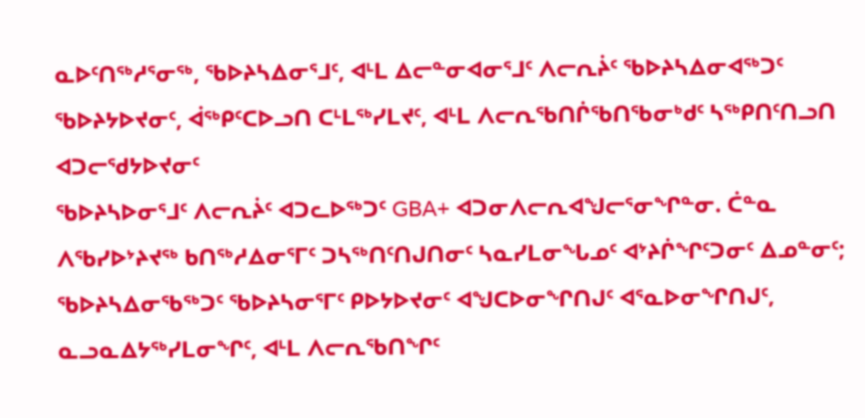ᓇᐅᑦᑎᖅᓱᕐᓂᖅ, ᖃᐅᔨᓴᐃᓂᕐᒧᑦ, ᐊᒻᒪ ᐃᓕᓐᓂᐊᓂᕐᒧᑦ ᐱᓕᕆᔩᑦ ᖃᐅᔨᓴᐃᓂᐊᖅᑐᑦ ᖃᐅᔨᔭᐅᔪᓂᑦ, ᐋᖅᑭᑦᑕᐅᓗᑎ ᑕᒻᒪᖅᓯᒪᔪᑦ, ᐊᒻᒪ ᐱᓕᕆᖃᑎᒌᖃᑎᖃᓂᒃᑯᑦ ᓴᖅᑭᑎᑦᑎᓗᑎ ᐊᑐᓕᖁᔭᐅᔪᓂᑦ
ᖃᐅᔨᓴᐅᓂᕐᒧᑦ ᐱᓕᕆᔩᑦ ᐊᑐᓚᐅᖅᑐᑦ GBA+ ᐊᑐᓂᐱᓕᕆᐊᖑᓕᕐᓂᖏᓐᓂ. ᑖᓐᓇ ᐱᖃᓯᐅᔾᔨᔪᖅ ᑲᑎᖅᓱᐃᓂᕐᒥᑦ ᑐᓴᖅᑎᑦᑎᒍᑎᓂᑦ ᓴᓇᓯᒪᓂᖓᓄᑦ ᐊᔾᔨᒌᖏᑦᑐᓂᑦ ᐃᓄᓐᓂᑦ; ᖃᐅᔨᓴᐃᓂᖃᖅᑐᑦ ᖃᐅᔨᓴᓂᕐᒥᑦ ᑭᐅᔭᐅᔪᓂᑦ ᐊᖑᑕᐅᓂᖏᑎᒍᑦ ᐊᕐᓇᐅᓂᖏᑎᒍᑦ, ᓇᓗᓇᐃᔭᖅᓯᒪᓂᖏᑦ, ᐊᒻᒪ ᐱᓕᕆᖃᑎᖏᑦ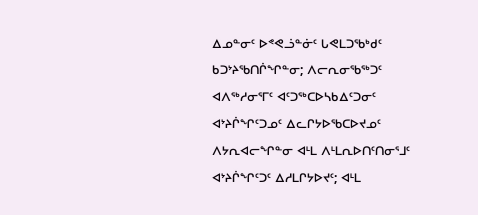ᐃᓄᓐᓂᑦ ᐅᕝᕙᓘᓐᓃᑦ ᒐᕙᒪᑐᖃᒃᑯᑦ ᑲᑐᔾᔨᖃᑎᒌᖏᓐᓂ; ᐱᓕᕆᓂᖃᖅᑐᑦ ᐊᐱᖅᓱᓂᕐᒥᑦ ᐊᑦᑐᖅᑕᐅᓴᑲᐃᑦᑐᓂᑦ ᐊᔾᔨᒌᖏᑦᑐᓄᑦ ᐃᓚᒋᔭᐅᖃᑕᐅᔪᓄᑦ ᐱᔭᕆᐊᓕᖏᓐᓂ ᐊᒻᒪ ᐱᒻᒪᕆᐅᑎᑦᑎᓂᕐᒧᑦ ᐊᔾᔨᒌᖏᑦᑐᑦ ᐃᓱᒪᒋᔭᐅᔪᑦ; ᐊᒻᒪ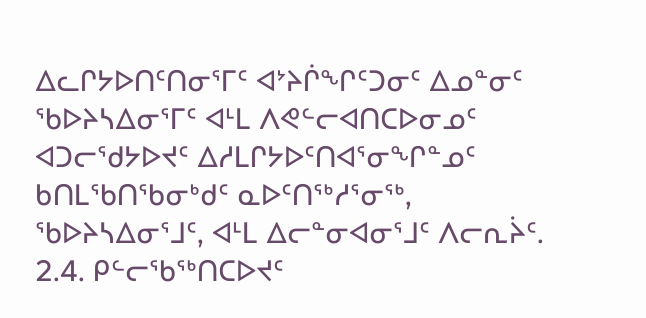ᐃᓚᒋᔭᐅᑎᑦᑎᓂᕐᒥᑦ ᐊᔾᔨᒌᖏᑦᑐᓂᑦ ᐃᓄᓐᓂᑦ ᖃᐅᔨᓴᐃᓂᕐᒥᑦ ᐊᒻᒪ ᐱᕙᓪᓕᐊᑎᑕᐅᓂᓄᑦ ᐊᑐᓕᖁᔭᐅᔪᑦ ᐃᓱᒪᒋᔭᐅᑦᑎᐊᕐᓂᖏᓐᓄᑦ ᑲᑎᒪᖃᑎᖃᓂᒃᑯᑦ ᓇᐅᑦᑎᖅᓱᕐᓂᖅ, ᖃᐅᔨᓴᐃᓂᕐᒧᑦ, ᐊᒻᒪ ᐃᓕᓐᓂᐊᓂᕐᒧᑦ ᐱᓕᕆᔩᑦ.
2.4. ᑭᓪᓕᖃᖅᑎᑕᐅᔪᑦ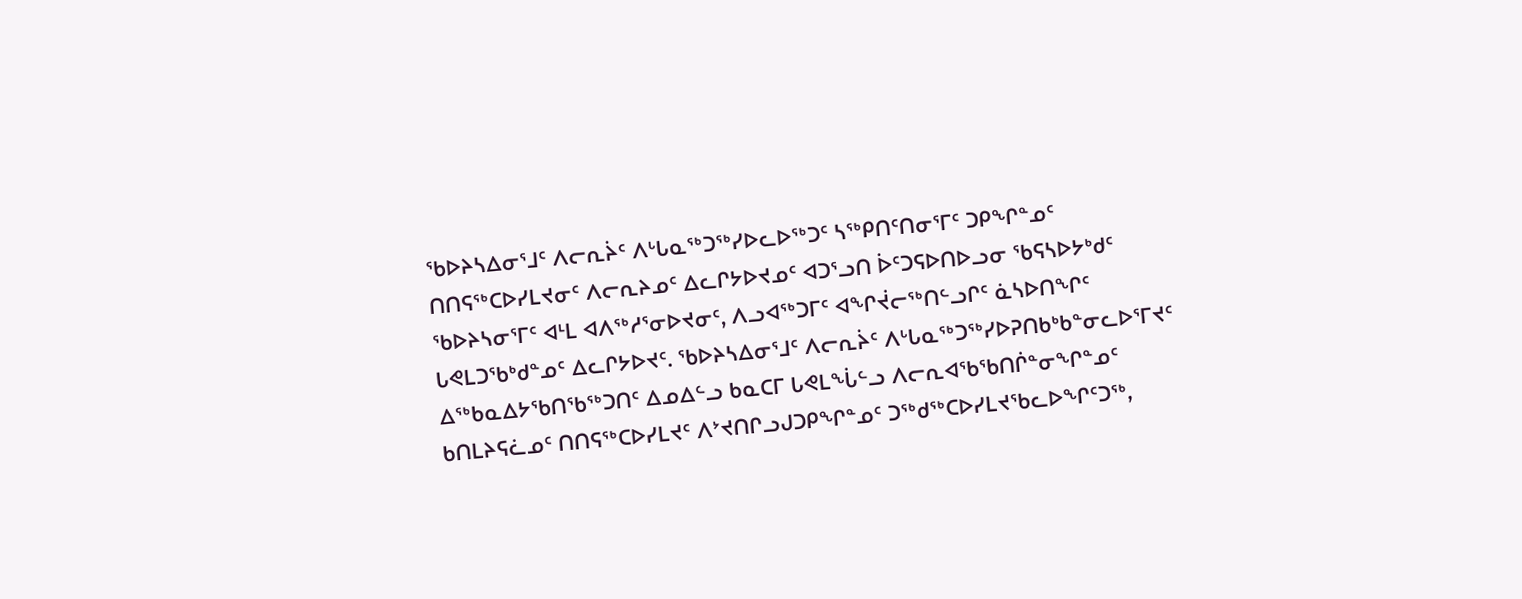ᖃᐅᔨᓴᐃᓂᕐᒧᑦ ᐱᓕᕆᔩᑦ ᐱᒡᒐᓇᖅᑐᖅᓯᐅᓚᐅᖅᑐᑦ ᓴᖅᑭᑎᑦᑎᓂᕐᒥᑦ ᑐᑭᖏᓐᓄᑦ ᑎᑎᕋᖅᑕᐅᓯᒪᔪᓂᑦ ᐱᓕᕆᔨᓄᑦ ᐃᓚᒋᔭᐅᔪᓄᑦ ᐊᑐᕐᓗᑎ ᐆᑦᑐᕋᐅᑎᐅᓗᓂ ᖃᕋᓴᐅᔭᒃᑯᑦ ᖃᐅᔨᓴᓂᕐᒥᑦ ᐊᒻᒪ ᐊᐱᖅᓱᕐᓂᐅᔪᓂᑦ, ᐱᓗᐊᖅᑐᒥᑦ ᐊᖏᔫᓕᖅᑎᓪᓗᒋᑦ ᓈᓴᐅᑎᖏᑦ ᒐᕙᒪᑐᖃᒃᑯᓐᓄᑦ ᐃᓚᒋᔭᐅᔪᑦ. ᖃᐅᔨᓴᐃᓂᕐᒧᑦ ᐱᓕᕆᔩᑦ ᐱᒡᒐᓇᖅᑐᖅᓯᐅᕈᑎᑲᒃᑲᓐᓂᓚᐅᕐᒥᔪᑦ ᐃᖅᑲᓇᐃᔭᖃᑎᖃᖅᑐᑎᑦ ᐃᓄᐃᓪᓗ ᑲᓇᑕᒥ ᒐᕙᒪᖔᓪᓗ ᐱᓕᕆᐊᖃᖃᑎᒌᓐᓂᖏᓐᓄᑦ ᑲᑎᒪᔨᕋᓛᓄᑦ ᑎᑎᕋᖅᑕᐅᓯᒪᔪᑦ ᐱᔾᔪᑎᒋᓗᒍᑐᑭᖏᓐᓄᑦ ᑐᖅᑯᖅᑕᐅᓯᒪᔪᖃᓚᐅᖏᑦᑐᖅ,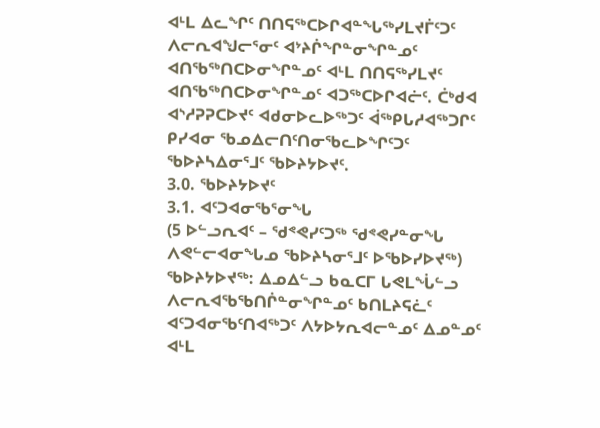ᐊᒻᒪ ᐃᓚᖏᑦ ᑎᑎᕋᖅᑕᐅᒋᐊᓐᖓᖅᓯᒪᔪᒦᑦᑐᑦ ᐱᓕᕆᐊᖑᓕᕐᓂᑦ ᐊᔾᔨᒌᖏᓐᓂᖏᓐᓄᑦ ᐊᑎᖃᖅᑎᑕᐅᓂᖏᓐᓄᑦ ᐊᒻᒪ ᑎᑎᕋᖅᓯᒪᔪᑦ ᐊᑎᖃᖅᑎᑕᐅᓂᖏᓐᓄᑦ ᐊᑐᖅᑕᐅᒋᐊᓖᑦ. ᑖᒃᑯᐊ ᐊᔅᓱᕈᕈᑕᐅᔪᑦ ᐊᑯᓂᐅᓚᐅᖅᑐᑦ ᐋᖅᑭᒐᓱᐊᖅᑐᒋᑦ ᑭᓯᐊᓂ ᖃᓄᐃᓕᑎᑦᑎᓂᖃᓚᐅᖏᑦᑐᑦ ᖃᐅᔨᓴᐃᓂᕐᒧᑦ ᖃᐅᔨᔭᐅᔪᑦ.
3.0. ᖃᐅᔨᔭᐅᔪᑦ
3.1. ᐊᑦᑐᐊᓂᖃᕐᓂᖓ
(5 ᐅᓪᓗᕆᐊᑦ – ᖁᕝᕙᓯᑦᑐᖅ ᖁᕝᕙᓯᓐᓂᖓ ᐱᕙᓪᓕᐊᓂᖓᓄ ᖃᐅᔨᓴᓂᕐᒧᑦ ᐅᖃᐅᓯᐅᔪᖅ)
ᖃᐅᔨᔭᐅᔪᖅ: ᐃᓄᐃᓪᓗ ᑲᓇᑕᒥ ᒐᕙᒪᖔᓪᓗ ᐱᓕᕆᐊᖃᖃᑎᒌᓐᓂᖏᓐᓄᑦ ᑲᑎᒪᔨᕋᓛᑦ ᐊᑦᑐᐊᓂᖃᑦᑎᐊᖅᑐᑦ ᐱᔭᐅᔭᕆᐊᓕᓐᓄᑦ ᐃᓄᓐᓄᑦ ᐊᒻᒪ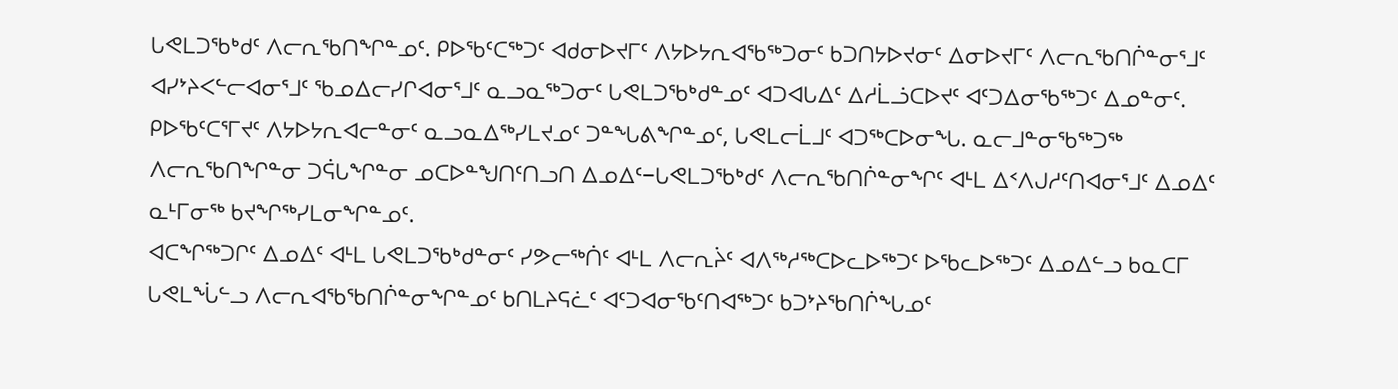ᒐᕙᒪᑐᖃᒃᑯᑦ ᐱᓕᕆᖃᑎᖏᓐᓄᑦ. ᑭᐅᖃᑦᑕᖅᑐᑦ ᐊᑯᓂᐅᔪᒥᑦ ᐱᔭᐅᔭᕆᐊᖃᖅᑐᓂᑦ ᑲᑐᑎᔭᐅᔪᓂᑦ ᐃᓂᐅᔪᒥᑦ ᐱᓕᕆᖃᑎᒌᓐᓂᕐᒧᑦ ᐊᓯᔾᔨᐸᓪᓕᐊᓂᕐᒧᑦ ᖃᓄᐃᓕᓯᒋᐊᓂᕐᒧᑦ ᓇᓗᓇᖅᑐᓂᑦ ᒐᕙᒪᑐᖃᒃᑯᓐᓄᑦ ᐊᑐᐊᒐᐃᑦ ᐃᓱᒫᓘᑕᐅᔪᑦ ᐊᑦᑐᐃᓂᖃᖅᑐᑦ ᐃᓄᓐᓂᑦ. ᑭᐅᖃᑦᑕᕐᒥᔪᑦ ᐱᔭᐅᔭᕆᐊᓕᓐᓂᑦ ᓇᓗᓇᐃᖅᓯᒪᔪᓄᑦ ᑐᓐᖓᕕᖏᓐᓄᑦ, ᒐᕙᒪᓕᒫᒧᑦ ᐊᑐᖅᑕᐅᓂᖓ. ᓇᓕᒧᓐᓂᖃᖅᑐᖅ ᐱᓕᕆᖃᑎᖏᓐᓂ ᑐᕌᒐᖏᓐᓂ ᓄᑕᐅᓐᖑᑎᑦᑎᓗᑎ ᐃᓄᐃᑦ−ᒐᕙᒪᑐᖃᒃᑯᑦ ᐱᓕᕆᖃᑎᒌᓐᓂᖏᑦ ᐊᒻᒪ ᐃᑉᐱᒍᓱᑦᑎᐊᓂᕐᒧᑦ ᐃᓄᐃᑦ ᓇᒻᒥᓂᖅ ᑲᔪᖏᖅᓯᒪᓂᖏᓐᓄᑦ.
ᐊᑕᖏᖅᑐᒋᑦ ᐃᓄᐃᑦ ᐊᒻᒪ ᒐᕙᒪᑐᖃᒃᑯᓐᓂᑦ ᓯᕗᓕᖅᑏᑦ ᐊᒻᒪ ᐱᓕᕆᔩᑦ ᐊᐱᖅᓱᖅᑕᐅᓚᐅᖅᑐᑦ ᐅᖃᓚᐅᖅᑐᑦ ᐃᓄᐃᓪᓗ ᑲᓇᑕᒥ ᒐᕙᒪᖔᓪᓗ ᐱᓕᕆᐊᖃᖃᑎᒌᓐᓂᖏᓐᓄᑦ ᑲᑎᒪᔨᕋᓛᑦ ᐊᑦᑐᐊᓂᖃᑦᑎᐊᖅᑐᑦ ᑲᑐᔾᔨᖃᑎᒌᖓᓄᑦ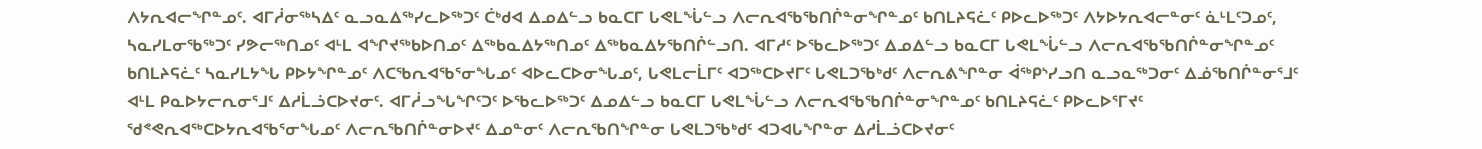ᐱᔭᕆᐊᓕᖏᓐᓄᑦ. ᐊᒥᓲᓂᖅᓴᐃᑦ ᓇᓗᓇᐃᖅᓯᓚᐅᖅᑐᑦ ᑖᒃᑯᐊ ᐃᓄᐃᓪᓗ ᑲᓇᑕᒥ ᒐᕙᒪᖔᓪᓗ ᐱᓕᕆᐊᖃᖃᑎᒌᓐᓂᖏᓐᓄᑦ ᑲᑎᒪᔨᕋᓛᑦ ᑭᐅᓚᐅᖅᑐᑦ ᐱᔭᐅᔭᕆᐊᓕᓐᓂᑦ ᓈᒻᒪᑦᑐᓄᑦ, ᓴᓇᓯᒪᓂᖃᖅᑐᑦ ᓯᕗᓕᖅᑎᓄᑦ ᐊᒻᒪ ᐊᖏᔪᖅᑲᐅᑎᓄᑦ ᐃᖅᑲᓇᐃᔭᖅᑎᓄᑦ ᐃᖅᑲᓇᐃᔭᖃᑎᒌᓪᓗᑎ. ᐊᒥᓱᑦ ᐅᖃᓚᐅᖅᑐᑦ ᐃᓄᐃᓪᓗ ᑲᓇᑕᒥ ᒐᕙᒪᖔᓪᓗ ᐱᓕᕆᐊᖃᖃᑎᒌᓐᓂᖏᓐᓄᑦ ᑲᑎᒪᔨᕋᓛᑦ ᓴᓇᓯᒪᔭᖓ ᑭᐅᔭᖏᓐᓄᑦ ᐱᑕᖃᕆᐊᖃᕐᓂᖓᓄᑦ ᐊᐅᓚᑕᐅᓂᖓᓄᑦ, ᒐᕙᒪᓕᒫᒥᑦ ᐊᑐᖅᑕᐅᔪᒥᑦ ᒐᕙᒪᑐᖃᒃᑯᑦ ᐱᓕᕆᕕᖏᓐᓂ ᐋᖅᑭᔅᓯᓗᑎ ᓇᓗᓇᖅᑐᓂᑦ ᐃᓅᖃᑎᒌᓐᓂᕐᒧᑦ ᐊᒻᒪ ᑭᓇᐅᔭᓕᕆᓂᕐᒧᑦ ᐃᓱᒫᓘᑕᐅᔪᓂᑦ. ᐊᒥᓲᓗᖓᖏᑦᑐᑦ ᐅᖃᓚᐅᖅᑐᑦ ᐃᓄᐃᓪᓗ ᑲᓇᑕᒥ ᒐᕙᒪᖔᓪᓗ ᐱᓕᕆᐊᖃᖃᑎᒌᓐᓂᖏᓐᓄᑦ ᑲᑎᒪᔨᕋᓛᑦ ᑭᐅᓚᐅᕐᒥᔪᑦ ᖁᕝᕙᕆᐊᖅᑕᐅᔭᕆᐊᖃᕐᓂᖓᓄᑦ ᐱᓕᕆᖃᑎᒌᓐᓂᐅᔪᑦ ᐃᓄᓐᓂᑦ ᐱᓕᕆᖃᑎᖏᓐᓂ ᒐᕙᒪᑐᖃᒃᑯᑦ ᐊᑐᐊᒐᖏᓐᓂ ᐃᓱᒫᓘᑕᐅᔪᓂᑦ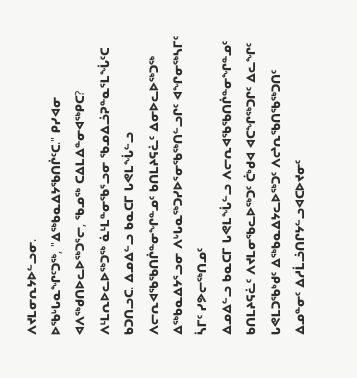ᐱᔪᒪᓂᕆᔭᐅᓪᓗᓂ.
ᐅᖃᒡᒐᓇᖏᑦᑐᖅ, "ᐃᖅᑲᓇᐃᔭᖃᑎᒌᑦᑕ." ᑭᓯᐊᓂ ᐊᐱᖅᑯᑎᐅᓚᐅᖅᑐᕐᓕ, ᖃᓄᖅ ᑕᐃᒪᐃᓐᓂᐊᖅᑭᑕ? ᐱᒻᒪᕆᐅᓚᐅᖅᑐᖅ ᓈᒻᒪᓐᓂᖃᕐᓗᓂ ᖃᓄᐃᓘᕈᓐᓇᕐᒪᖔᑦᑕ ᑲᑐᑎᓗᑕ. ᐃᓄᐃᓪᓗ ᑲᓇᑕᒥ ᒐᕙᒪᖔᓪᓗ ᐱᓕᕆᐊᖃᖃᑎᒌᓐᓂᖏᓐᓄᑦ ᑲᑎᒪᔨᕋᓛᑦ ᐃᓂᐅᓚᐅᖅᑐᖅ ᐃᖅᑲᓇᐃᔭᕐᓗᓂ ᐱᒡᒐᓇᖅᑐᓯᐅᕐᓂᖃᖅᑎᓪᓗᒋᑦ ᐊᖏᓂᖅᓴᒥᑦ ᓵᒥᑦ ᓯᕗᓕᖅᑎᓄᑦ
ᐃᓄᐃᓪᓗ ᑲᓇᑕᒥ ᒐᕙᒪᖔᓪᓗ ᐱᓕᕆᐊᖃᖃᑎᒌᓐᓂᖏᓐᓄᑦ ᑲᑎᒪᔨᕋᓛᑦ ᐱᔪᒪᓂᖃᓚᐅᖅᑐᑦ ᑖᒃᑯᐊ ᐊᑕᖏᖅᑐᒋᑦ ᐃᓚᖏᑦ ᒐᕙᒪᑐᖃᒃᑯᑦ ᐃᖅᑲᓇᐃᔭᓚᐅᖅᑐᑦ ᐱᖠᕆᖃᑎᖃᖅᑐᑎᑦ ᐃᓄᓐᓂᑦ ᐃᓱᒫᓘᑎᒋᔭᓪᓗᐊᑕᐅᔪᓂᑦ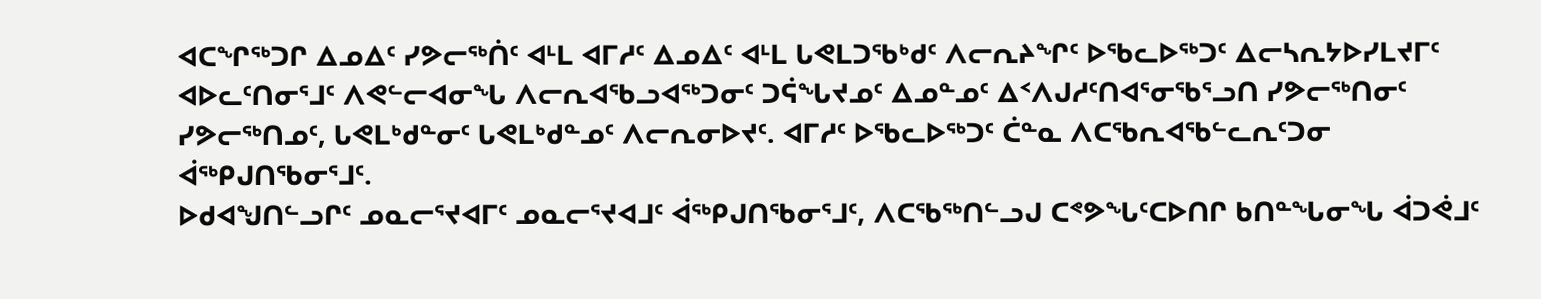ᐊᑕᖏᖅᑐᒋ ᐃᓄᐃᑦ ᓯᕗᓕᖅᑏᑦ ᐊᒻᒪ ᐊᒥᓱᑦ ᐃᓄᐃᑦ ᐊᒻᒪ ᒐᕙᒪᑐᖃᒃᑯᑦ ᐱᓕᕆᔨᖏᑦ ᐅᖃᓚᐅᖅᑐᑦ ᐃᓕᓴᕆᔭᐅᓯᒪᔪᒥᑦ ᐊᐅᓚᑦᑎᓂᕐᒧᑦ ᐱᕙᓪᓕᐊᓂᖓ ᐱᓕᕆᐊᖃᓗᐊᖅᑐᓂᑦ ᑐᕌᖓᔪᓄᑦ ᐃᓄᓐᓄᑦ ᐃᑉᐱᒍᓱᑦᑎᐊᕐᓂᖃᕐᓗᑎ ᓯᕗᓕᖅᑎᓂᑦ ᓯᕗᓕᖅᑎᓄᑦ, ᒐᕙᒪᒃᑯᓐᓂᑦ ᒐᕙᒪᒃᑯᓐᓄᑦ ᐱᓕᕆᓂᐅᔪᑦ. ᐊᒥᓱᑦ ᐅᖃᓚᐅᖅᑐᑦ ᑖᓐᓇ ᐱᑕᖃᕆᐊᖃᓪᓚᕆᑦᑐᓂ ᐋᖅᑭᒍᑎᖃᓂᕐᒧᑦ.
ᐅᑯᐊᖑᑎᓪᓗᒋᑦ ᓄᓇᓕᕐᔪᐊᒥᑦ ᓄᓇᓕᕐᔪᐊᒧᑦ ᐋᖅᑭᒍᑎᖃᓂᕐᒧᑦ, ᐱᑕᖃᖅᑎᓪᓗᒍ ᑕᕝᕗᖓᑦᑕᐅᑎᒋ ᑲᑎᓐᖓᓂᖓ ᐋᑐᕚᒧᑦ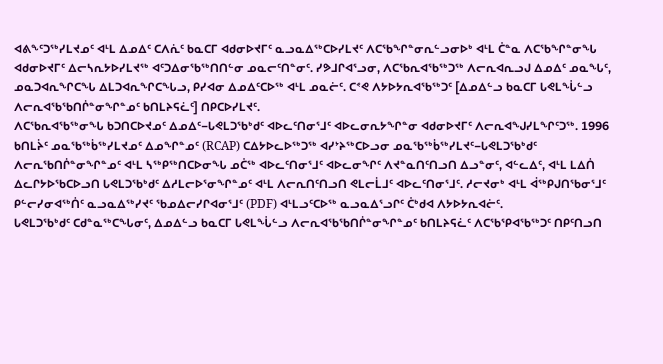ᐊᕕᖕᑦᑐᖅᓯᒪᔪᓄᑦ ᐊᒻᒪ ᐃᓄᐃᑦ ᑕᐱᕇᑦ ᑲᓇᑕᒥ ᐊᑯᓂᐅᔪᒥᑦ ᓇᓗᓇᐃᖅᑕᐅᓯᒪᔪᑦ ᐱᑕᖃᖏᓐᓂᕆᓪᓗᓂᐅᒃ ᐊᒻᒪ ᑖᓐᓇ ᐱᑕᖃᖏᓐᓂᖓ ᐊᑯᓂᐅᔪᒥᑦ ᐃᓕᓴᕆᔭᐅᓯᒪᔪᖅ ᐊᑦᑐᐃᓂᖃᖅᑎᑎᓪᓂ ᓄᓇᓕᑦᑎᓐᓂᑦ. ᓯᕗᒧᒋᐊᕐᓗᓂ, ᐱᑕᖃᕆᐊᖃᖅᑐᖅ ᐱᓕᕆᐊᕆᓗᒍ ᐃᓄᐃᑦ ᓄᓇᖓᑦ, ᓄᓇᑐᐊᕆᖏᑕᖓ ᐃᒪᑐᐊᕆᖏᑕᖓᓗ, ᑭᓯᐊᓂ ᐃᓄᐃᑦᑕᐅᖅ ᐊᒻᒪ ᓄᓇᓖᑦ. ᑕᕝᕙ ᐱᔭᐅᔭᕆᐊᖃᖅᑐᑦ [ᐃᓄᐃᓪᓗ ᑲᓇᑕᒥ ᒐᕙᒪᖔᓪᓗ ᐱᓕᕆᐊᖃᖃᑎᒌᓐᓂᖏᓐᓄᑦ ᑲᑎᒪᔨᕋᓛᑦ] ᑎᑭᑕᐅᓯᒪᔪᑦ.
ᐱᑕᖃᕆᐊᖃᖅᓂᖓ ᑲᑐᑎᑕᐅᔪᓄᑦ ᐃᓄᐃᑦ−ᒐᕙᒪᑐᖃᒃᑯᑦ ᐊᐅᓚᑦᑎᓂᕐᒧᑦ ᐊᐅᓚᓂᕆᔭᖏᓐᓂ ᐊᑯᓂᐅᔪᒥᑦ ᐱᓕᕆᐊᖑᓯᒪᖏᑦᑐᖅ. 1996 ᑲᑎᒪᔩᑦ ᓄᓇᖃᖅᑳᖅᓯᒪᔪᓄᑦ ᐃᓄᖏᓐᓄᑦ (RCAP) ᑕᐃᔭᐅᓚᐅᖅᑐᖅ ᐊᓯᔾᔨᖅᑕᐅᓗᓂ ᓄᓇᖃᖅᑳᖅᓯᒪᔪᑦ−ᒐᕙᒪᑐᖃᒃᑯᑦ ᐱᓕᕆᖃᑎᒌᓐᓂᖏᓐᓄᑦ ᐊᒻᒪ ᓴᖅᑭᖅᑎᑕᐅᓂᖓ ᓄᑖᖅ ᐊᐅᓚᑦᑎᓂᕐᒧᑦ ᐊᐅᓚᓂᖏᑦ ᐱᔪᓐᓇᑎᑦᑎᓗᑎ ᐃᓗᓐᓂᑦ, ᐊᓪᓚᐃᑦ, ᐊᒻᒪ ᒪᐃᑏ ᐃᓚᒋᔭᐅᖃᑕᐅᓗᑎ ᒐᕙᒪᑐᖃᒃᑯᑦ ᐃᓱᒪᓕᐅᕐᓂᖏᓐᓄᑦ ᐊᒻᒪ ᐱᓕᕆᑎᑦᑎᓗᑎ ᕙᒪᓕᒫᒧᑦ ᐊᐅᓚᑦᑎᓂᕐᒧᑦ. ᓱᓕᔪᓂᒃ ᐊᒻᒪ ᐋᖅᑭᒍᑎᖃᓂᕐᒧᑦ ᑭᓪᓕᓯᓂᐊᖅᑏᑦ ᓇᓗᓇᐃᖅᓯᔪᑦ ᖃᓄᐃᓕᓯᒋᐊᓂᕐᒧᑦ (PDF) ᐊᒻᒪᓗᑦᑕᐅᖅ ᓇᓗᓇᐃᕐᓗᒋᑦ ᑖᒃᑯᐊ ᐱᔭᐅᔭᕆᐊᓖᑦ.
ᒐᕙᒪᑐᖃᒃᑯᑦ ᑕᑯᓐᓇᖅᑕᖓᓂᑦ, ᐃᓄᐃᓪᓗ ᑲᓇᑕᒥ ᒐᕙᒪᖔᓪᓗ ᐱᓕᕆᐊᖃᖃᑎᒌᓐᓂᖏᓐᓄᑦ ᑲᑎᒪᔨᕋᓛᑦ ᐱᑕᖃᕿᐊᖃᖅᑐᑦ ᑎᑭᑦᑎᓗᑎ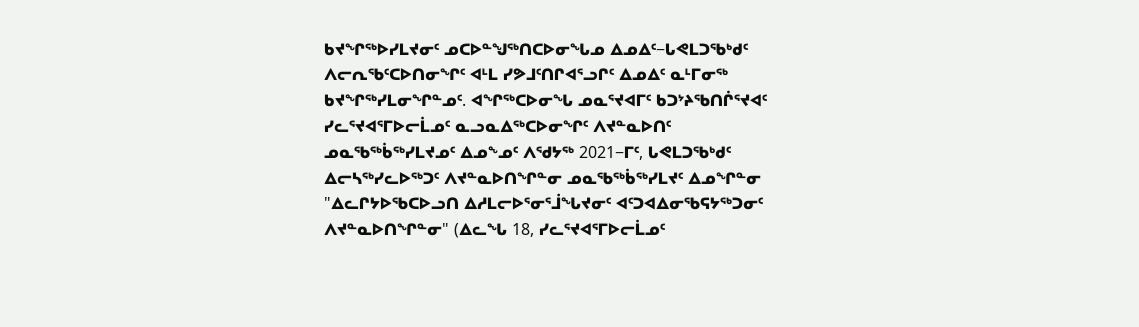ᑲᔪᖏᖅᐅᓯᒪᔪᓂᑦ ᓄᑕᐅᓐᖑᖅᑎᑕᐅᓂᖓᓄ ᐃᓄᐃᑦ−ᒐᕙᒪᑐᖃᒃᑯᑦ ᐱᓕᕆᖃᑦᑕᐅᑎᓂᖏᑦ ᐊᒻᒪ ᓯᕗᒧᑦᑎᒋᐊᕐᓗᒋᑦ ᐃᓄᐃᑦ ᓇᒻᒥᓂᖅ ᑲᔪᖏᖅᓯᒪᓂᖏᓐᓄᑦ. ᐊᖏᖅᑕᐅᓂᖓ ᓄᓇᕐᔪᐊᒥᑦ ᑲᑐᔾᔨᖃᑎᒌᕐᔪᐊᑦ ᓯᓚᕐᔪᐊᕐᒥᐅᓕᒫᓄᑦ ᓇᓗᓇᐃᖅᑕᐅᓂᖏᑦ ᐱᔪᓐᓇᐅᑎᑦ ᓄᓇᖃᖅᑳᖅᓯᒪᔪᓄᑦ ᐃᓄᖕᓄᑦ ᐱᖁᔭᖅ 2021−ᒥᑦ, ᒐᕙᒪᑐᖃᒃᑯᑦ ᐃᓕᓴᖅᓯᓚᐅᖅᑐᑦ ᐱᔪᓐᓇᐅᑎᖏᓐᓂ ᓄᓇᖃᖅᑳᖅᓯᒪᔪᑦ ᐃᓄᖏᓐᓂ "ᐃᓚᒋᔭᐅᖃᑕᐅᓗᑎ ᐃᓱᒪᓕᐅᕐᓂᕐᒨᖓᔪᓂᑦ ᐊᑦᑐᐊᐃᓂᖃᕋᔭᖅᑐᓂᑦ ᐱᔪᓐᓇᐅᑎᖏᓐᓂ" (ᐃᓚᖓ 18, ᓯᓚᕐᔪᐊᕐᒥᐅᓕᒫᓄᑦ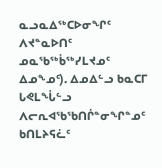ᓇᓗᓇᐃᖅᑕᐅᓂᖏᑦ ᐱᔪᓐᓇᐅᑎᑦ ᓄᓇᖃᖅᑳᖅᓯᒪᔪᓄᑦ ᐃᓄᖕᓄᑦ). ᐃᓄᐃᓪᓗ ᑲᓇᑕᒥ ᒐᕙᒪᖔᓪᓗ ᐱᓕᕆᐊᖃᖃᑎᒌᓐᓂᖏᓐᓄᑦ ᑲᑎᒪᔨᕋᓛᑦ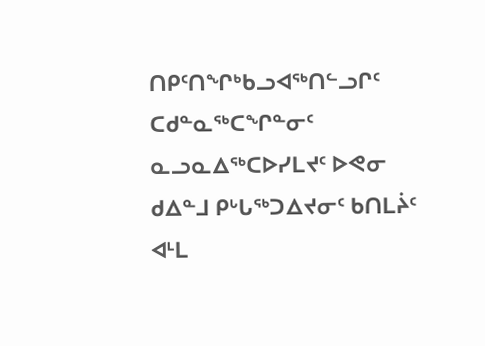ᑎᑭᑦᑎᖏᒃᑲᓗᐊᖅᑎᓪᓗᒋᑦ ᑕᑯᓐᓇᖅᑕᖏᓐᓂᑦ ᓇᓗᓇᐃᖅᑕᐅᓯᒪᔪᑦ ᐅᕙᓂ ᑯᐃᓐᒧ ᑭᒡᒐᖅᑐᐃᔪᓂᑦ ᑲᑎᒪᔩᑦ ᐊᒻᒪ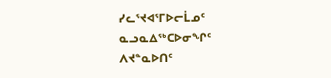ᓯᓚᕐᔪᐊᕐᒥᐅᓕᒫᓄᑦ ᓇᓗᓇᐃᖅᑕᐅᓂᖏᑦ ᐱᔪᓐᓇᐅᑎᑦ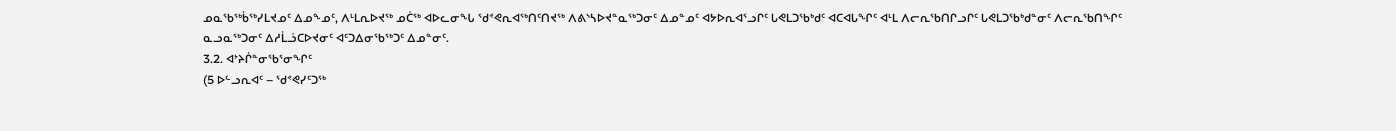ᓄᓇᖃᖅᑳᖅᓯᒪᔪᓄᑦ ᐃᓄᖕᓄᑦ, ᐱᒻᒪᕆᐅᔪᖅ ᓄᑖᖅ ᐊᐅᓚᓂᖓ ᖁᕝᕙᕆᐊᖅᑎᑦᑎᔪᖅ ᐱᕕᔅᓴᐅᔪᓐᓇᖅᑐᓂᑦ ᐃᓄᓐᓄᑦ ᐊᔭᐅᕆᐊᕐᓗᒋᑦ ᒐᕙᒪᑐᖃᒃᑯᑦ ᐊᑕᐊᒐᖏᑦ ᐊᒻᒪ ᐱᓕᕆᖃᑎᒋᓗᒋᑦ ᒐᕙᒪᑐᖃᒃᑯᓐᓂᑦ ᐱᓕᕆᖃᑎᖏᑦ ᓇᓗᓇᖅᑐᓂᑦ ᐃᓱᒫᓘᑕᐅᔪᓂᑦ ᐊᑦᑐᐃᓂᖃᖅᑐᑦ ᐃᓄᓐᓂᑦ.
3.2. ᐊᔾᔨᒌᓐᓂᖃᕐᓂᖏᑦ
(5 ᐅᓪᓗᕆᐊᑦ – ᖁᕝᕙᓯᑦᑐᖅ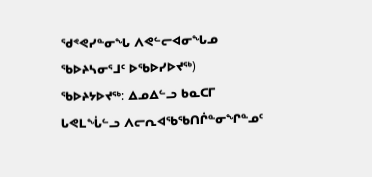ᖁᕝᕙᓯᓐᓂᖓ ᐱᕙᓪᓕᐊᓂᖓᓄ ᖃᐅᔨᓴᓂᕐᒧᑦ ᐅᖃᐅᓯᐅᔪᖅ)
ᖃᐅᔨᔭᐅᔪᖅ: ᐃᓄᐃᓪᓗ ᑲᓇᑕᒥ ᒐᕙᒪᖔᓪᓗ ᐱᓕᕆᐊᖃᖃᑎᒌᓐᓂᖏᓐᓄᑦ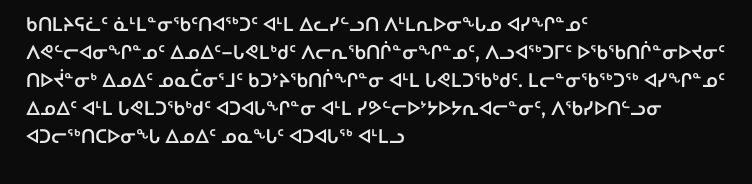ᑲᑎᒪᔨᕋᓛᑦ ᓈᒻᒪᓐᓂᖃᑦᑎᐊᖅᑐᑦ ᐊᒻᒪ ᐃᓚᓯᓪᓗᑎ ᐱᒻᒪᕆᐅᓂᖓᓄ ᐊᓯᖏᓐᓄᑦ ᐱᕙᓪᓕᐊᓂᖏᓐᓄᑦ ᐃᓄᐃᑦ−ᒐᕙᒪᒃᑯᑦ ᐱᓕᕆᖃᑎᒌᓐᓂᖏᓐᓄᑦ, ᐱᓗᐊᖅᑐᒥᑦ ᐅᖃᖃᑎᒌᓐᓂᐅᔪᓂᑦ ᑎᐅᔫᓐᓂᒃ ᐃᓄᐃᑦ ᓄᓇᑖᓂᕐᒧᑦ ᑲᑐᔾᔨᖃᑎᒌᖏᓐᓂ ᐊᒻᒪ ᒐᕙᒪᑐᖃᒃᑯᑦ. ᒪᓕᓐᓂᖃᖅᑐᖅ ᐊᓯᖏᓐᓄᑦ ᐃᓄᐃᑦ ᐊᒻᒪ ᒐᕙᒪᑐᖃᒃᑯᑦ ᐊᑐᐊᒐᖏᓐᓂ ᐊᒻᒪ ᓯᕗᓪᓕᐅᔾᔭᐅᔭᕆᐊᓕᓐᓂᑦ, ᐱᖃᓯᐅᑎᓪᓗᓂ ᐊᑐᓕᖅᑎᑕᐅᓂᖓ ᐃᓄᐃᑦ ᓄᓇᖓᑦ ᐊᑐᐊᒐᖅ ᐊᒻᒪᓗ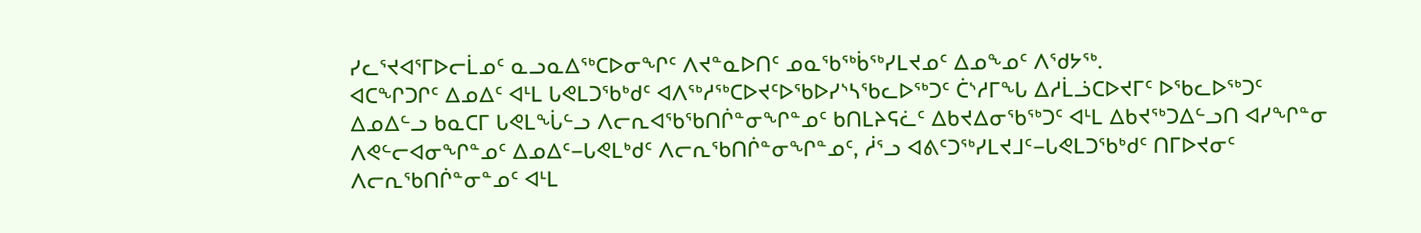ᓯᓚᕐᔪᐊᕐᒥᐅᓕᒫᓄᑦ ᓇᓗᓇᐃᖅᑕᐅᓂᖏᑦ ᐱᔪᓐᓇᐅᑎᑦ ᓄᓇᖃᖅᑳᖅᓯᒪᔪᓄᑦ ᐃᓄᖕᓄᑦ ᐱᖁᔭᖅ.
ᐊᑕᖏᑐᒋᑦ ᐃᓄᐃᑦ ᐊᒻᒪ ᒐᕙᒪᑐᖃᒃᑯᑦ ᐊᐱᖅᓱᖅᑕᐅᔪᑦᐅᖃᐅᓯᔅᓴᖃᓚᐅᖅᑐᑦ ᑖᔅᓱᒥᖓ ᐃᓱᒫᓘᑕᐅᔪᒥᑦ ᐅᖃᓚᐅᖅᑐᑦ ᐃᓄᐃᓪᓗ ᑲᓇᑕᒥ ᒐᕙᒪᖔᓪᓗ ᐱᓕᕆᐊᖃᖃᑎᒌᓐᓂᖏᓐᓄᑦ ᑲᑎᒪᔨᕋᓛᑦ ᐃᑲᔪᐃᓂᖃᖅᑐᑦ ᐊᒻᒪ ᐃᑲᔪᖅᑐᐃᓪᓗᑎ ᐊᓯᖏᓐᓂ ᐱᕙᓪᓕᐊᓂᖏᓐᓄᑦ ᐃᓄᐃᑦ−ᒐᕙᒪᒃᑯᑦ ᐱᓕᕆᖃᑎᒌᓐᓂᖏᓐᓄᑦ, ᓲᕐᓗ ᐊᕕᑦᑐᖅᓯᒪᔪᒧᑦ−ᒐᕙᒪᑐᖃᒃᑯᑦ ᑎᒥᐅᔪᓂᑦ ᐱᓕᕆᖃᑎᒌᓐᓂᓐᓄᑦ ᐊᒻᒪ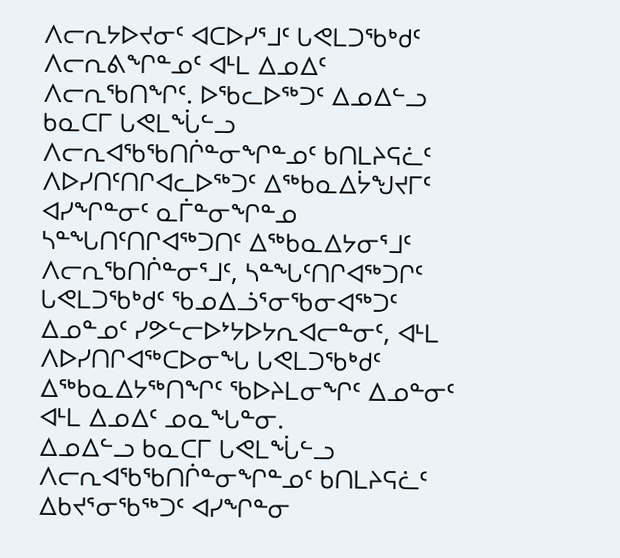ᐱᓕᕆᔭᐅᔪᓂᑦ ᐊᑕᐅᓯᕐᒧᑦ ᒐᕙᒪᑐᖃᒃᑯᑦ ᐱᓕᕆᕕᖏᓐᓄᑦ ᐊᒻᒪ ᐃᓄᐃᑦ ᐱᓕᕆᖃᑎᖏᑦ. ᐅᖃᓚᐅᖅᑐᑦ ᐃᓄᐃᓪᓗ ᑲᓇᑕᒥ ᒐᕙᒪᖔᓪᓗ ᐱᓕᕆᐊᖃᖃᑎᒌᓐᓂᖏᓐᓄᑦ ᑲᑎᒪᔨᕋᓛᑦ ᐱᐅᓯᑎᑦᑎᒋᐊᓚᐅᖅᑐᑦ ᐃᖅᑲᓇᐃᔮᖑᔪᒥᑦ ᐊᓯᖏᓐᓂᑦ ᓇᒦᓐᓂᖏᓐᓄ ᓴᓐᖓᑎᑦᑎᒋᐊᖅᑐᑎᑦ ᐃᖅᑲᓇᐃᔭᓂᕐᒧᑦ ᐱᓕᕆᖃᑎᒌᓐᓂᕐᒧᑦ, ᓴᓐᖓᑦᑎᒋᐊᖅᑐᒋᑦ ᒐᕙᒪᑐᖃᒃᑯᑦ ᖃᓄᐃᓘᕐᓂᖃᓂᐊᖅᑐᑦ ᐃᓄᓐᓄᑦ ᓯᕗᓪᓕᐅᔾᔭᐅᔭᕆᐊᓕᓐᓂᑦ, ᐊᒻᒪ ᐱᐅᓯᑎᒋᐊᖅᑕᐅᓂᖓ ᒐᕙᒪᑐᖃᒃᑯᑦ ᐃᖅᑲᓇᐃᔭᖅᑎᖏᑦ ᖃᐅᔨᒪᓂᖏᑦ ᐃᓄᓐᓂᑦ ᐊᒻᒪ ᐃᓄᐃᑦ ᓄᓇᖓᓐᓂ.
ᐃᓄᐃᓪᓗ ᑲᓇᑕᒥ ᒐᕙᒪᖔᓪᓗ ᐱᓕᕆᐊᖃᖃᑎᒌᓐᓂᖏᓐᓄᑦ ᑲᑎᒪᔨᕋᓛᑦ ᐃᑲᔪᕐᓂᖃᖅᑐᑦ ᐊᓯᖏᓐᓂ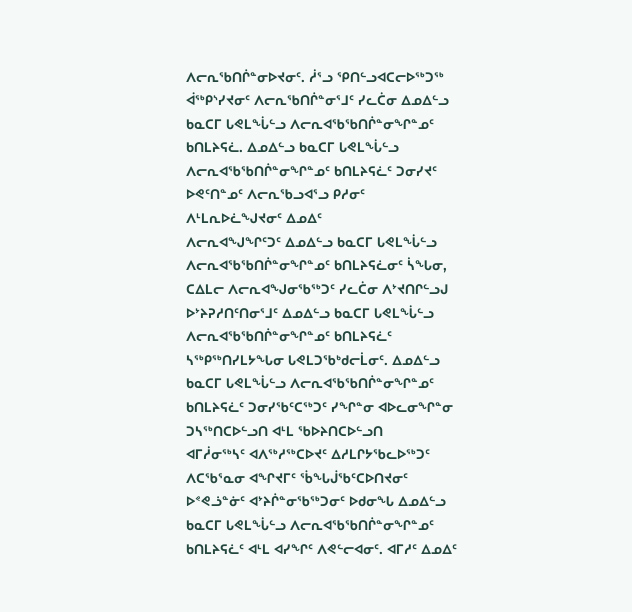ᐱᓕᕆᖃᑎᒌᓐᓂᐅᔪᓂᑦ. ᓲᕐᓗ ᕿᑎᓪᓗᐊᑕᓕᐅᖅᑐᖅ ᐋᖅᑭᔅᓯᔪᓂᑦ ᐱᓕᕆᖃᑎᒌᓐᓂᕐᒧᑦ ᓯᓚᑖᓂ ᐃᓄᐃᓪᓗ ᑲᓇᑕᒥ ᒐᕙᒪᖔᓪᓗ ᐱᓕᕆᐊᖃᖃᑎᒌᓐᓂᖏᓐᓄᑦ ᑲᑎᒪᔨᕋᓛ. ᐃᓄᐃᓪᓗ ᑲᓇᑕᒥ ᒐᕙᒪᖔᓪᓗ ᐱᓕᕆᐊᖃᖃᑎᒌᓐᓂᖏᓐᓄᑦ ᑲᑎᒪᔨᕋᓛᑦ ᑐᓂᓯᔪᑦ ᐅᕙᑦᑎᓐᓄᑦ ᐱᓕᕆᖃᓗᐊᕐᓗ ᑭᓱᓂᑦ ᐱᒻᒪᕆᐅᓛᖑᔪᓂᑦ ᐃᓄᐃᑦ
ᐱᓕᕆᐊᖑᖏᑦᑐᑦ ᐃᓄᐃᓪᓗ ᑲᓇᑕᒥ ᒐᕙᒪᖔᓪᓗ ᐱᓕᕆᐊᖃᖃᑎᒌᓐᓂᖏᓐᓄᑦ ᑲᑎᒪᔨᕋᓛᓂᑦ ᓵᖓᓂ, ᑕᐃᒪᓕ ᐱᓕᕆᐊᖑᓂᖃᖅᑐᑦ ᓯᓚᑖᓂ ᐱᔾᔪᑎᒋᓪᓗᒍ ᐅᔾᔨᕈᓱᑎᑦᑎᓂᕐᒧᑦ ᐃᓄᐃᓪᓗ ᑲᓇᑕᒥ ᒐᕙᒪᖔᓪᓗ ᐱᓕᕆᐊᖃᖃᑎᒌᓐᓂᖏᓐᓄᑦ ᑲᑎᒪᔨᕋᓛᑦ ᓴᖅᑭᖅᑎᓯᒪᔭᖓᓂ ᒐᕙᒪᑐᖃᒃᑯᓕᒫᓂᑦ. ᐃᓄᐃᓪᓗ ᑲᓇᑕᒥ ᒐᕙᒪᖔᓪᓗ ᐱᓕᕆᐊᖃᖃᑎᒌᓐᓂᖏᓐᓄᑦ ᑲᑎᒪᔨᕋᓛᑦ ᑐᓂᓯᖃᑦᑕᖅᑐᑦ ᓯᖏᓐᓂ ᐊᐅᓚᓂᖏᓐᓂ ᑐᓴᖅᑎᑕᐅᓪᓗᑎ ᐊᒻᒪ ᖃᐅᔨᑎᑕᐅᓪᓗᑎ
ᐊᒥᓲᓂᖅᓴᑦ ᐊᐱᖅᓱᖅᑕᐅᔪᑦ ᐃᓱᒪᒋᔭᖃᓚᐅᖅᑐᑦ ᐱᑕᖃᕐᓇᓂ ᐊᖏᔪᒥᑦ ᖄᖓᒎᖃᑦᑕᐅᑎᔪᓂᑦ ᐅᕝᕙᓘᓐᓃᑦ ᐊᔾᔨᒌᓐᓂᖃᖅᑐᓂᑦ ᐅᑯᓂᖓ ᐃᓄᐃᓪᓗ ᑲᓇᑕᒥ ᒐᕙᒪᖔᓪᓗ ᐱᓕᕆᐊᖃᖃᑎᒌᓐᓂᖏᓐᓄᑦ ᑲᑎᒪᔨᕋᓛᑦ ᐊᒻᒪ ᐊᓯᖏᑦ ᐱᕙᓪᓕᐊᓂᑦ. ᐊᒥᓱᑦ ᐃᓄᐃᑦ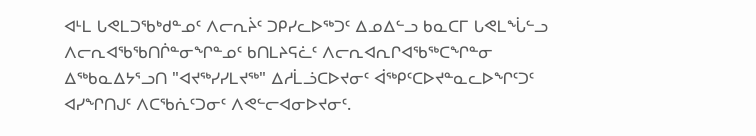ᐊᒻᒪ ᒐᕙᒪᑐᖃᒃᑯᓐᓄᑦ ᐱᓕᕆᔩᑦ ᑐᑭᓯᓚᐅᖅᑐᑦ ᐃᓄᐃᓪᓗ ᑲᓇᑕᒥ ᒐᕙᒪᖔᓪᓗ ᐱᓕᕆᐊᖃᖃᑎᒌᓐᓂᖏᓐᓄᑦ ᑲᑎᒪᔨᕋᓛᑦ ᐱᓕᕆᐊᕆᒋᐊᖃᖅᑕᖏᓐᓂ ᐃᖅᑲᓇᐃᔭᕐᓗᑎ "ᐊᔪᖅᓯᓯᒪᔪᖅ" ᐃᓱᒫᓘᑕᐅᔪᓂᑦ ᐋᖅᑭᑦᑕᐅᔪᓐᓇᓚᐅᖏᑦᑐᑦ ᐊᓯᖏᑎᒍᑦ ᐱᑕᖃᕇᑦᑐᓂᑦ ᐱᕙᓪᓕᐊᓂᐅᔪᓂᑦ.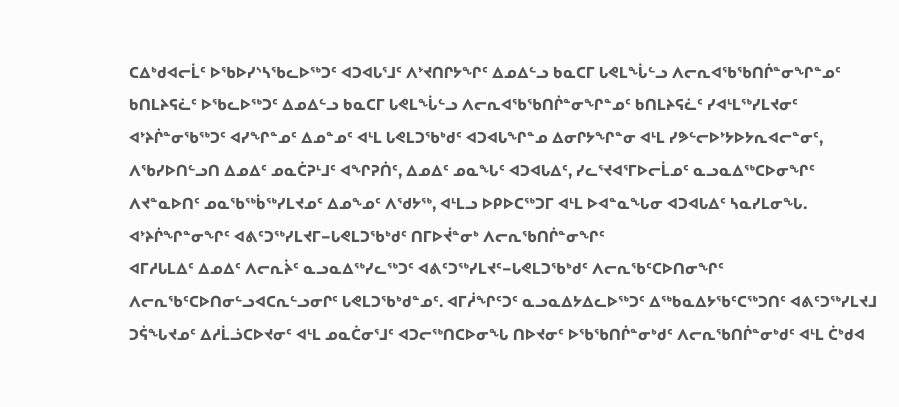ᑕᐃᒃᑯᐊᓕᒫᑦ ᐅᖃᐅᓯᔅᓴᖃᓚᐅᖅᑐᑦ ᐊᑐᐊᒐᕐᒧᑦ ᐱᔾᔪᑎᒋᔭᖏᑦ ᐃᓄᐃᓪᓗ ᑲᓇᑕᒥ ᒐᕙᒪᖔᓪᓗ ᐱᓕᕆᐊᖃᖃᑎᒌᓐᓂᖏᓐᓄᑦ ᑲᑎᒪᔨᕋᓛᑦ ᐅᖃᓚᐅᖅᑐᑦ ᐃᓄᐃᓪᓗ ᑲᓇᑕᒥ ᒐᕙᒪᖔᓪᓗ ᐱᓕᕆᐊᖃᖃᑎᒌᓐᓂᖏᓐᓄᑦ ᑲᑎᒪᔨᕋᓛᑦ ᓯᐊᒻᒪᖅᓯᒪᔪᓂᑦ ᐊᔾᔨᒌᓐᓂᖃᖅᑐᑦ ᐊᓯᖏᓐᓄᑦ ᐃᓄᓐᓄᑦ ᐊᒻᒪ ᒐᕙᒪᑐᖃᒃᑯᑦ ᐊᑐᐊᒐᖏᓐᓄ ᐃᓂᒋᔭᖏᓐᓂ ᐊᒻᒪ ᓯᕗᓪᓕᐅᔾᔭᐅᔭᕆᐊᓕᓐᓂᑦ, ᐱᖃᓯᐅᑎᓪᓗᑎ ᐃᓄᐃᑦ ᓄᓇᑖᕈᒻᒧᑦ ᐊᖏᕈᑏᑦ, ᐃᓄᐃᑦ ᓄᓇᖓᑦ ᐊᑐᐊᒐᐃᑦ, ᓯᓚᕐᔪᐊᕐᒥᐅᓕᒫᓄᑦ ᓇᓗᓇᐃᖅᑕᐅᓂᖏᑦ ᐱᔪᓐᓇᐅᑎᑦ ᓄᓇᖃᖅᑳᖅᓯᒪᔪᓄᑦ ᐃᓄᖕᓄᑦ ᐱᖁᔭᖅ, ᐊᒻᒪᓗ ᐅᑭᐅᑕᖅᑐᒥ ᐊᒻᒪ ᐅᐊᓐᓇᖓᓂ ᐊᑐᐊᒐᐃᑦ ᓴᓇᓯᒪᓂᖓ.
ᐊᔾᔨᒌᖏᓐᓂᖏᑦ ᐊᕕᑦᑐᖅᓯᒪᔪᒥ−ᒐᕙᒪᑐᖃᒃᑯᑦ ᑎᒥᐅᔫᓐᓂᒃ ᐱᓕᕆᖃᑎᒌᓐᓂᖏᑦ
ᐊᒥᓱᒐᒪᐃᑦ ᐃᓄᐃᑦ ᐱᓕᕆᔩᑦ ᓇᓗᓇᐃᖅᓯᓚᖅᑐᑦ ᐊᕕᑦᑐᖅᓯᒪᔪᑦ−ᒐᕙᒪᑐᖃᒃᑯᑦ ᐱᓕᕆᖃᑦᑕᐅᑎᓂᖏᑦ ᐱᓕᕆᖃᑦᑕᐅᑎᓂᓪᓗᐊᑕᕆᓪᓗᓂᒋᑦ ᒐᕙᒪᑐᖃᒃᑯᓐᓄᑦ. ᐊᒥᓲᖏᑦᑐᑦ ᓇᓗᓇᐃᔭᐃᓚᐅᖅᑐᑦ ᐃᖅᑲᓇᐃᔭᖃᑦᑕᖅᑐᑎᑦ ᐊᕕᑦᑐᖅᓯᒪᔪᒧ ᑐᕌᖓᔪᓄᑦ ᐃᓱᒫᓘᑕᐅᔪᓂᑦ ᐊᒻᒪ ᓄᓇᑖᓂᕐᒧᑦ ᐊᑐᓕᖅᑎᑕᐅᓂᖓ ᑎᐅᔪᓂᑦ ᐅᖃᖃᑎᒌᓐᓂᒃᑯᑦ ᐱᓕᕆᖃᑎᒌᓐᓂᒃᑯᑦ ᐊᒻᒪ ᑖᒃᑯᐊ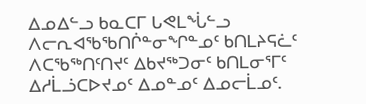ᐃᓄᐃᓪᓗ ᑲᓇᑕᒥ ᒐᕙᒪᖔᓪᓗ ᐱᓕᕆᐊᖃᖃᑎᒌᓐᓂᖏᓐᓄᑦ ᑲᑎᒪᔨᕋᓛᑦ ᐱᑕᖃᖅᑎᑦᑎᔪᑦ ᐃᑲᔪᖅᑐᓂᑦ ᑲᑎᒪᓂᕐᒥᑦ ᐃᓱᒫᓘᑕᐅᔪᓄᑦ ᐃᓄᓐᓄᑦ ᐃᓄᓕᒫᓄᑦ.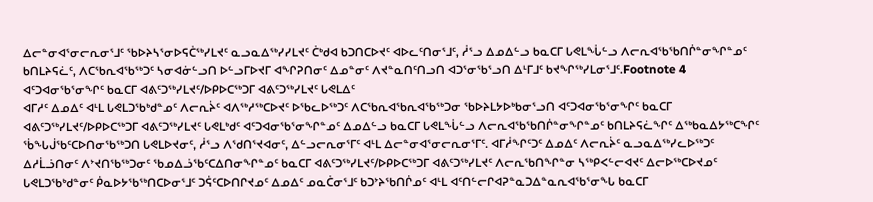ᐃᓕᓐᓂᐊᕐᓂᓕᕆᓂᕐᒧᑦ ᖃᐅᔨᓴᕐᓂᐅᕋᑖᖅᓯᒪᔪᑦ ᓇᓗᓇᐃᖅᓯᓯᒪᔪᑦ ᑖᒃᑯᐊ ᑲᑐᑎᑕᐅᔪᑦ ᐊᐅᓚᑦᑎᓂᕐᒧᑦ, ᓲᕐᓗ ᐃᓄᐃᓪᓗ ᑲᓇᑕᒥ ᒐᕙᒪᖔᓪᓗ ᐱᓕᕆᐊᖃᖃᑎᒌᓐᓂᖏᓐᓄᑦ ᑲᑎᒪᔨᕋᓛᑦ, ᐱᑕᖃᕆᐊᖃᖅᑐᑦ ᓴᓂᐊᓃᓪᓗᑎ ᐅᓪᓗᒥᐅᔪᒥ ᐊᖏᕈᑎᓂᑦ ᐃᓄᓐᓂᑦ ᐱᔪᓐᓇᑎᑦᑎᓗᑎ ᐊᑐᕐᓂᖃᕐᓗᑎ ᐃᒻᒥᒧᑦ ᑲᔪᖏᖅᓯᒪᓂᕐᒧᑦ.Footnote 4
ᐊᑦᑐᐊᓂᖃᕐᓂᖏᑦ ᑲᓇᑕᒥ ᐊᕕᑦᑐᖅᓯᒪᔪᑦ/ᐅᑭᐅᑕᖅᑐᒥ ᐊᕕᑦᑐᖅᓯᒪᔪᑦ ᒐᕙᒪᐃᑦ
ᐊᒥᓱᑦ ᐃᓄᐃᑦ ᐊᒻᒪ ᒐᕙᒪᑐᖃᒃᑯᓐᓄᑦ ᐱᓕᕆᔩᑦ ᐊᐱᖅᓱᖅᑕᐅᔪᑦ ᐅᖃᓚᐅᖅᑐᑦ ᐱᑕᖃᕆᐊᖃᕆᐊᖃᖅᑐᓂ ᖃᐅᔨᒪᔭᐅᒃᑲᓂᕐᓗᑎ ᐊᑦᑐᐊᓂᖃᕐᓂᖏᑦ ᑲᓇᑕᒥ ᐊᕕᑦᑐᖅᓯᒪᔪᑦ/ᐅᑭᐅᑕᖅᑐᒥ ᐊᕕᑦᑐᖅᓯᒪᔪᑦ ᒐᕙᒪᒃᑯᑦ ᐊᑦᑐᐊᓂᖃᕐᓂᖏᓐᓄᑦ ᐃᓄᐃᓪᓗ ᑲᓇᑕᒥ ᒐᕙᒪᖔᓪᓗ ᐱᓕᕆᐊᖃᖃᑎᒌᓐᓂᖏᓐᓄᑦ ᑲᑎᒪᔨᕋᓛᖏᑦ ᐃᖅᑲᓇᐃᔭᖅᑕᖏᑦ ᖄᖓᒎᖃᑦᑕᐅᑎᓂᖃᖅᑐᑎ ᒐᕙᒪᐅᔪᓂᑦ, ᓲᕐᓗ ᐱᖁᑎᕐᔪᐊᓂᑦ, ᐃᓪᓗᓕᕆᓂᕐᒥᑦ ᐊᒻᒪ ᐃᓕᓐᓂᐊᕐᓂᓕᕆᓂᕐᒥᑦ. ᐊᒥᓲᖏᑦᑐᑦ ᐃᓄᐃᑦ ᐱᓕᕆᔩᑦ ᓇᓗᓇᐃᖅᓯᓚᐅᖅᑐᑦ ᐃᓱᒫᓘᑎᓂᑦ ᐱᔾᔪᑎᖃᖅᑐᓂᑦ ᖃᓄᐃᓘᖃᑦᑕᐃᑎᓂᖏᓐᓄᑦ ᑲᓇᑕᒥ ᐊᕕᑦᑐᖅᓯᒪᔪᑦ/ᐅᑭᐅᑕᖅᑐᒥ ᐊᕕᑦᑐᖅᓯᒪᔪᑦ ᐱᓕᕆᖃᑎᖏᓐᓂ ᓴᖅᑭᐸᓪᓕᐊᔪᑦ ᐃᓕᐅᖅᑕᐅᔪᓄᑦ ᒐᕙᒪᑐᖃᒃᑯᓐᓂᑦ ᑮᓇᐅᔭᖃᖅᑎᑕᐅᓂᕐᒧᑦ ᑐᕌᑦᑕᐅᑎᒋᔪᓄᑦ ᐃᓄᐃᑦ ᓄᓇᑖᓂᕐᒧᑦ ᑲᑐᔾᔨᖃᑎᒌᓄᑦ ᐊᒻᒪ ᐊᑦᑎᓪᓕᒋᐊᕈᓐᓇᑐᐃᓐᓇᕆᐊᖃᕐᓂᖓ ᑲᓇᑕᒥ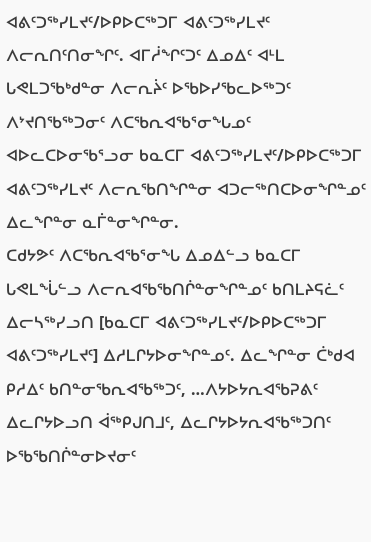ᐊᕕᑦᑐᖅᓯᒪᔪᑦ/ᐅᑭᐅᑕᖅᑐᒥ ᐊᕕᑦᑐᖅᓯᒪᔪᑦ ᐱᓕᕆᑎᑦᑎᓂᖏᑦ. ᐊᒥᓲᖏᑦᑐᑦ ᐃᓄᐃᑦ ᐊᒻᒪ ᒐᕙᒪᑐᖃᒃᑯᓐᓂ ᐱᓕᕆᔩᑦ ᐅᖃᐅᓯᖃᓚᐅᖅᑐᑦ ᐱᔾᔪᑎᖃᖅᑐᓂᑦ ᐱᑕᖃᕆᐊᖃᕐᓂᖓᓄᑦ ᐊᐅᓚᑕᐅᓂᖃᕐᓗᓂ ᑲᓇᑕᒥ ᐊᕕᑦᑐᖅᓯᒪᔪᑦ/ᐅᑭᐅᑕᖅᑐᒥ ᐊᕕᑦᑐᖅᓯᒪᔪᑦ ᐱᓕᕆᖃᑎᖏᓐᓂ ᐊᑐᓕᖅᑎᑕᐅᓂᖏᓐᓄᑦ ᐃᓚᖏᓐᓂ ᓇᒦᓐᓂᖏᓐᓂ.
ᑕᑯᔭᕗᑦ ᐱᑕᖃᕆᐊᖃᕐᓂᖓ ᐃᓄᐃᓪᓗ ᑲᓇᑕᒥ ᒐᕙᒪᖔᓪᓗ ᐱᓕᕆᐊᖃᖃᑎᒌᓐᓂᖏᓐᓄᑦ ᑲᑎᒪᔨᕋᓛᑦ ᐃᓕᓴᖅᓯᓗᑎ [ᑲᓇᑕᒥ ᐊᕕᑦᑐᖅᓯᒪᔪᑦ/ᐅᑭᐅᑕᖅᑐᒥ ᐊᕕᑦᑐᖅᓯᒪᔪᑦ] ᐃᓱᒪᒋᔭᐅᓂᖏᓐᓄᑦ. ᐃᓚᖏᓐᓂ ᑖᒃᑯᐊ ᑭᓱᐃᑦ ᑲᑎᓐᓂᖃᕆᐊᖃᖅᑐᑦ, …ᐱᔭᐅᔭᕆᐊᖃᕈᕕᑦ ᐃᓚᒋᔭᐅᓗᑎ ᐋᖅᑭᒍᑎᒧᑦ, ᐃᓚᒋᔭᐅᔭᕆᐊᖃᖅᑐᑎᑦ ᐅᖃᖃᑎᒌᓐᓂᐅᔪᓂᑦ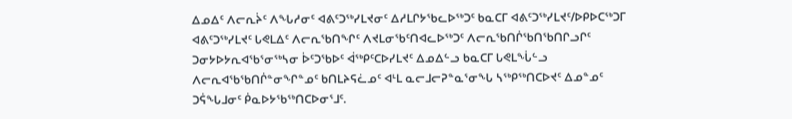ᐃᓄᐃᑦ ᐱᓕᕆᔩᑦ ᐱᖓᓱᓂᑦ ᐊᕕᑦᑐᖅᓯᒪᔪᓂᑦ ᐃᓱᒪᒋᔭᖃᓚᐅᖅᑐᑦ ᑲᓇᑕᒥ ᐊᕕᑦᑐᖅᓯᒪᔪᑦ/ᐅᑭᐅᑕᖅᑐᒥ ᐊᕕᑦᑐᖅᓯᒪᔪᑦ ᒐᕙᒪᐃᑦ ᐱᓕᕆᖃᑎᖏᑦ ᐱᔪᒪᓂᖃᑦᑎᐊᓚᐅᖅᑐᑦ ᐱᓕᕆᖃᑎᒌᖃᑎᖃᑎᒋᓗᒋᑦ ᑐᓂᔭᐅᔭᕆᐊᖃᕐᓂᖅᓴᓂ ᐆᑦᑐᖃᐅᑦ ᐋᖅᑭᑦᑕᐅᓯᒪᔪᑦ ᐃᓄᐃᓪᓗ ᑲᓇᑕᒥ ᒐᕙᒪᖔᓪᓗ ᐱᓕᕆᐊᖃᖃᑎᒌᓐᓂᖏᓐᓄᑦ ᑲᑎᒪᔨᕋᓛᓄᑦ ᐊᒻᒪ ᓇᓕᒧᓕᕈᓐᓇᕐᓂᖓ ᓴᖅᑭᖅᑎᑕᐅᔪᑦ ᐃᓄᓐᓄᑦ ᑐᕌᖓᒧᓂᑦ ᑮᓇᐅᔭᖃᖅᑎᑕᐅᓂᕐᒧᑦ.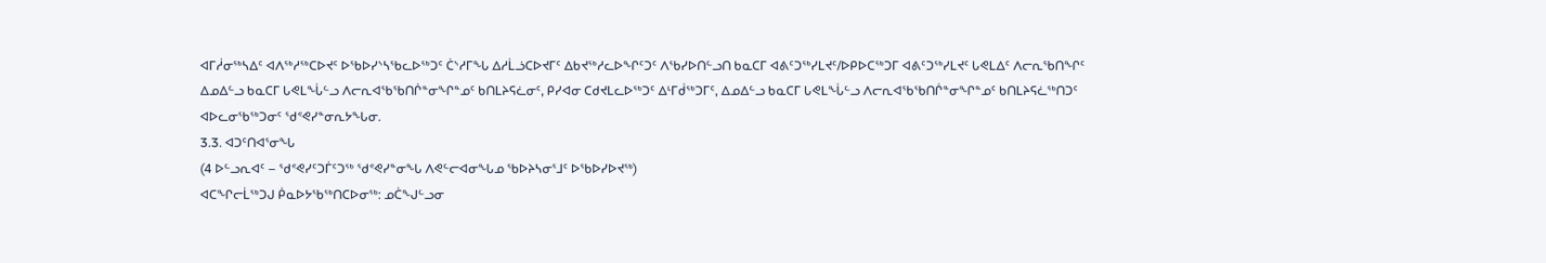ᐊᒥᓲᓂᖅᓴᐃᑦ ᐊᐱᖅᓱᖅᑕᐅᔪᑦ ᐅᖃᐅᓯᔅᓴᖃᓚᐅᖅᑐᑦ ᑖᔅᓱᒥᖓ ᐃᓱᒫᓘᑕᐅᔪᒥᑦ ᐃᑲᔪᖅᓱᓚᐅᖏᑦᑐᑦ ᐱᖃᓯᐅᑎᓪᓗᑎ ᑲᓇᑕᒥ ᐊᕕᑦᑐᖅᓯᒪᔪᑦ/ᐅᑭᐅᑕᖅᑐᒥ ᐊᕕᑦᑐᖅᓯᒪᔪᑦ ᒐᕙᒪᐃᑦ ᐱᓕᕆᖃᑎᖏᑦ ᐃᓄᐃᓪᓗ ᑲᓇᑕᒥ ᒐᕙᒪᖔᓪᓗ ᐱᓕᕆᐊᖃᖃᑎᒌᓐᓂᖏᓐᓄᑦ ᑲᑎᒪᔨᕋᓛᓂᑦ, ᑭᓯᐊᓂ ᑕᑯᔪᒪᓚᐅᖅᑐᑦ ᐃᒻᒥᑰᖅᑐᒥᑦ, ᐃᓄᐃᓪᓗ ᑲᓇᑕᒥ ᒐᕙᒪᖔᓪᓗ ᐱᓕᕆᐊᖃᖃᑎᒌᓐᓂᖏᓐᓄᑦ ᑲᑎᒪᔨᕋᓛᖅᑎᑐᑦ ᐊᐅᓚᓂᖃᖅᑐᓂᑦ ᖁᕝᕙᓯᓐᓂᕆᔭᖓᓂ.
3.3. ᐊᑐᑦᑎᐊᕐᓂᖓ
(4 ᐅᓪᓗᕆᐊᑦ – ᖁᕝᕙᓯᑦᑐᒦᑦᑐᖅ ᖁᕝᕙᓯᓐᓂᖓ ᐱᕙᓪᓕᐊᓂᖓᓄ ᖃᐅᔨᓴᓂᕐᒧᑦ ᐅᖃᐅᓯᐅᔪᖅ)
ᐊᑕᖏᓕᒫᖅᑐᒍ ᑮᓇᐅᔭᖃᖅᑎᑕᐅᓂᖅ: ᓄᑖᖑᓪᓗᓂ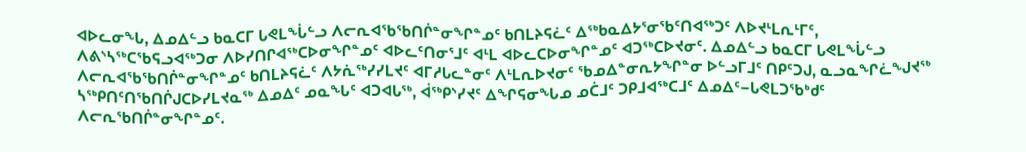ᐊᐅᓚᓂᖓ, ᐃᓄᐃᓪᓗ ᑲᓇᑕᒥ ᒐᕙᒪᖔᓪᓗ ᐱᓕᕆᐊᖃᖃᑎᒌᓐᓂᖏᓐᓄᑦ ᑲᑎᒪᔨᕋᓛᑦ ᐃᖅᑲᓇᐃᔭᕐᓂᖃᑦᑎᐊᖅᑐᑦ ᐱᐅᔪᒻᒪᕆᒻᒥᑦ, ᐱᕕᔅᓴᖅᑕᖃᕋᓗᐊᖅᑐᓂ ᐱᐅᓯᑎᒋᐊᖅᑕᐅᓂᖏᓐᓄᑦ ᐊᐅᓚᑦᑎᓂᕐᒧᑦ ᐊᒻᒪ ᐊᐅᓚᑕᐅᓂᖏᓐᓄᑦ ᐊᑐᖅᑕᐅᔪᓂᑦ. ᐃᓄᐃᓪᓗ ᑲᓇᑕᒥ ᒐᕙᒪᖔᓪᓗ ᐱᓕᕆᐊᖃᖃᑎᒌᓐᓂᖏᓐᓄᑦ ᑲᑎᒪᔨᕋᓛᑦ ᐱᔭᕇᖅᓯᓯᒪᔪᑦ ᐊᒥᓱᒐᓚᓐᓂᑦ ᐱᒻᒪᕆᐅᔪᓂᑦ ᖃᓄᐃᓐᓂᕆᔭᖏᓐᓂ ᐅᓪᓗᒥᒧᑦ ᑎᑭᑦᑐᒍ, ᓇᓗᓇᖏᓛᖑᔪᖅ ᓴᖅᑭᑎᑦᑎᖃᑎᒌᒍᑕᐅᓯᒪᔪᓇᖅ ᐃᓄᐃᑦ ᓄᓇᖓᑦ ᐊᑐᐊᒐᖅ, ᐋᖅᑭᔅᓯᔪᑦ ᐃᖏᕋᓂᖓᓄ ᓄᑖᒧᑦ ᑐᑭᒧᐊᖅᑕᒧᑦ ᐃᓄᐃᑦ−ᒐᕙᒪᑐᖃᒃᑯᑦ ᐱᓕᕆᖃᑎᒌᓐᓂᖏᓐᓄᑦ.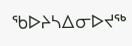ᖃᐅᔨᓴᐃᓂᐅᔪᖅ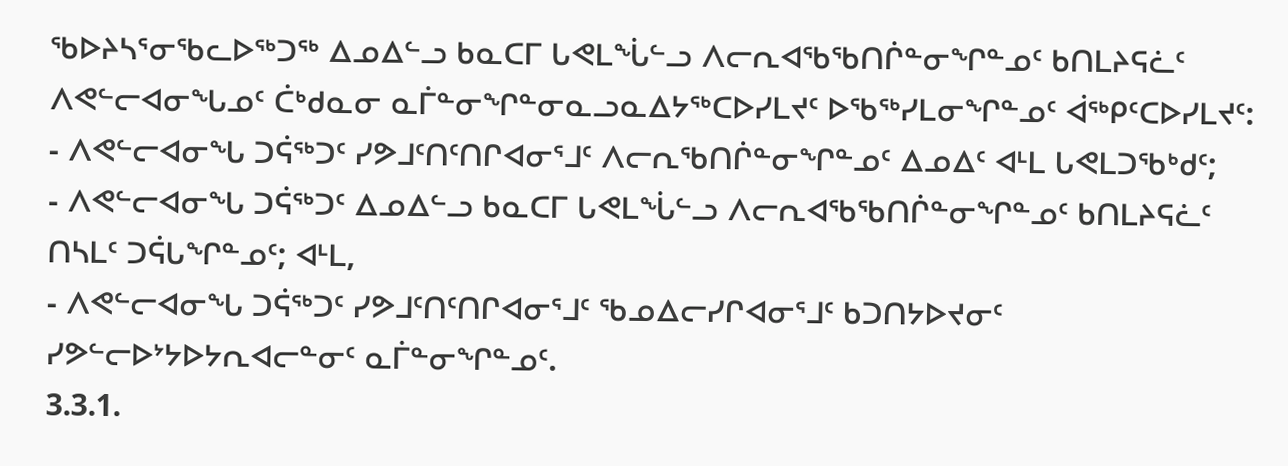ᖃᐅᔨᓴᕐᓂᖃᓚᐅᖅᑐᖅ ᐃᓄᐃᓪᓗ ᑲᓇᑕᒥ ᒐᕙᒪᖔᓪᓗ ᐱᓕᕆᐊᖃᖃᑎᒌᓐᓂᖏᓐᓄᑦ ᑲᑎᒪᔨᕋᓛᑦ ᐱᕙᓪᓕᐊᓂᖓᓄᑦ ᑖᒃᑯᓇᓂ ᓇᒦᓐᓂᖏᓐᓂᓇᓗᓇᐃᔭᖅᑕᐅᓯᒪᔪᑦ ᐅᖃᖅᓯᒪᓂᖏᓐᓄᑦ ᐋᖅᑭᑦᑕᐅᓯᒪᔪᑦ:
- ᐱᕙᓪᓕᐊᓂᖓ ᑐᕌᖅᑐᑦ ᓯᕗᒧᑦᑎᑦᑎᒋᐊᓂᕐᒧᑦ ᐱᓕᕆᖃᑎᒌᓐᓂᖏᓐᓄᑦ ᐃᓄᐃᑦ ᐊᒻᒪ ᒐᕙᒪᑐᖃᒃᑯᑦ;
- ᐱᕙᓪᓕᐊᓂᖓ ᑐᕌᖅᑐᑦ ᐃᓄᐃᓪᓗ ᑲᓇᑕᒥ ᒐᕙᒪᖔᓪᓗ ᐱᓕᕆᐊᖃᖃᑎᒌᓐᓂᖏᓐᓄᑦ ᑲᑎᒪᔨᕋᓛᑦ ᑎᓴᒪᑦ ᑐᕌᒐᖏᓐᓄᑦ; ᐊᒻᒪ,
- ᐱᕙᓪᓕᐊᓂᖓ ᑐᕌᖅᑐᑦ ᓯᕗᒧᑦᑎᑦᑎᒋᐊᓂᕐᒧᑦ ᖃᓄᐃᓕᓯᒋᐊᓂᕐᒧᑦ ᑲᑐᑎᔭᐅᔪᓂᑦ ᓯᕗᓪᓕᐅᔾᔭᐅᔭᕆᐊᓕᓐᓂᑦ ᓇᒦᓐᓂᖏᓐᓄᑦ.
3.3.1.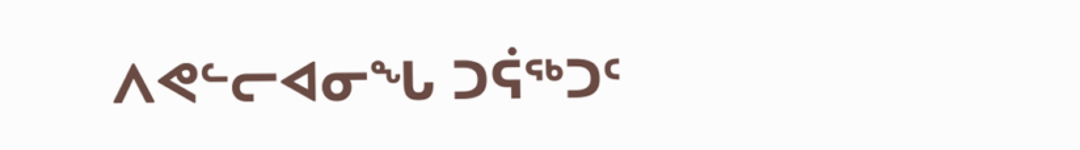ᐱᕙᓪᓕᐊᓂᖓ ᑐᕌᖅᑐᑦ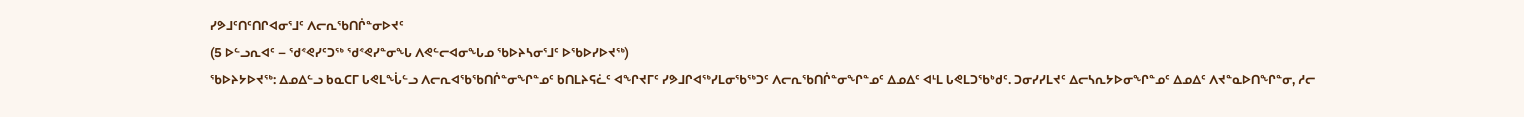ᓯᕗᒧᑦᑎᑦᑎᒋᐊᓂᕐᒧᑦ ᐱᓕᕆᖃᑎᒌᓐᓂᐅᔪᑦ
(5 ᐅᓪᓗᕆᐊᑦ – ᖁᕝᕙᓯᑦᑐᖅ ᖁᕝᕙᓯᓐᓂᖓ ᐱᕙᓪᓕᐊᓂᖓᓄ ᖃᐅᔨᓴᓂᕐᒧᑦ ᐅᖃᐅᓯᐅᔪᖅ)
ᖃᐅᔨᔭᐅᔪᖅ: ᐃᓄᐃᓪᓗ ᑲᓇᑕᒥ ᒐᕙᒪᖔᓪᓗ ᐱᓕᕆᐊᖃᖃᑎᒌᓐᓂᖏᓐᓄᑦ ᑲᑎᒪᔨᕋᓛᑦ ᐊᖏᔪᒥᑦ ᓯᕗᒧᒋᐊᖅᓯᒪᓂᖃᖅᑐᑦ ᐱᓕᕆᖃᑎᒌᓐᓂᖏᓐᓄᑦ ᐃᓄᐃᑦ ᐊᒻᒪ ᒐᕙᒪᑐᖃᒃᑯᑦ. ᑐᓂᓯᓯᒪᔪᑦ ᐃᓕᓴᕆᔭᐅᓂᖏᓐᓄᑦ ᐃᓄᐃᑦ ᐱᔪᓐᓇᐅᑎᖏᓐᓂ, ᓱᓕ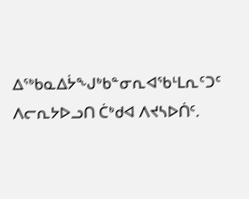ᐃᖅᑲᓇᐃᔮᖑᒃᑲᓐᓂᕆᐊᖃᒻᒪᕆᑦᑐᑦ ᐱᓕᕆᔭᐅᓗᑎ ᑖᒃᑯᐊ ᐱᔪᓴᐅᑏᑦ.